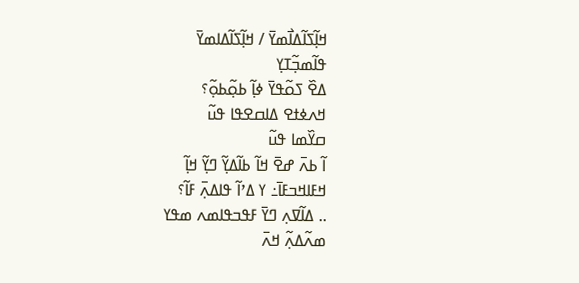ߞߊ߲߬ߖߊ߬ߡߊ߯ߘߌ߫ / ߞߊ߲߬ߖߊ߬ߡߊߘߌ߫
ߟߊ߬ߘߏ߲߬ߠߌ߲
ߡߐ߰ ߖߋ߬ߟߌ߫ ߦߊ߲߬ ߕߋ߲߬ߕߋ߲߬؟
ߞߍߦߙߐ ߡߊߛߐߟߊ ߟߎ߬
ߛߌ߰ߘߊ ߟߎ߬
ߊ߬ ߕߍ߫ ߝߐ߫ ߞߊ߬ ߕߊ߬ߡߌ߲߬ ߣߌ߲߬ ߞߊ߲߬
ߞߓߊߞߏߓߊ߫߸ ߌ ߡߴߊ߬ ߟߊߡߍ߲߫ ߓߊ߬؟
.. ߡߊ߬ߜߍ߲ ߣߌ߫ ߓߟߏߟߊߘߍ ߘߟߌ
ߘߍ߬ߡߍ߲߬ ߞߍ߫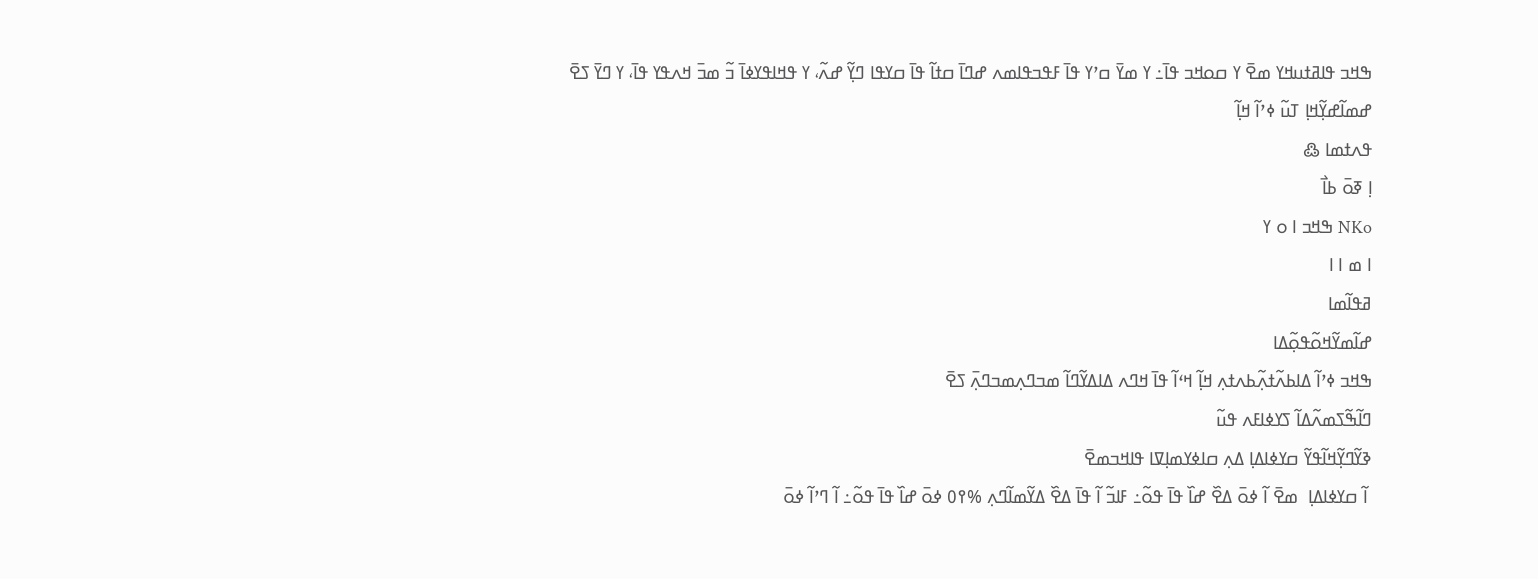ߒߞߏ ߟߊߥߙߎߞߌ ߘߐ߫ ߌ ߛߋߞߏ ߟߊ߫߸ ߌ ߘߌ߫ ߛߴߌ ߟߊ߫ ߓߟߏߟߊߘߍ ߝߣߊ߫ ߛߙߊ߬ ߟߊ߫ ߛߌߟߊ ߣߌ߲߬ ߝߍ߬، ߌ ߟߞߊߟߌߦߊ߫ ߏ߬ ߘߏ߫ ߞߍߟߌ ߟߊ߫، ߌ ߣߌ߫ ߖߐ߫
ߝߘߊ߬ߝߌ߲߬ߞߊ߲ ߠߎ߬ ߦߴߊ߬ ߞߊ߲߬
ߟߍߙߘߊ ߷
ߊ߲ ߧߋ߫ ߕߊ߯
NKo ߒߞߏ ߊ ߋ ߌ
ߊ ߘ ߊ ߊ
ߥߟߊ߬ߘߊ
ߝߊ߬ߘߌ߬ߞߋ߬ߟߋ߲߬ߡߊ
ߒߞߏ ߦߴߊ߬ ߡߊߕߍ߬ߙߍ߲߬ߕߍߙߍ߲ ߞߊ߲߬ ߞߵߊ߬ ߟߊ߫ ߞߣߍ ߡߊߡߌ߬ߣߊ߬ ߘߏߣߍ߲ߘߏߣߍ߲߫ ߖߐ߫
ߣߊ߬ߒ߬ߖߘߍ߬ߡߊ߬ ߖߌߦߊߓߍ ߟߎ߬
ߢߌ߬ߣߌ߲߬ߞߊ߬ߟߌ߬ ߛߌߦߊߡߊ߲ ߡߍ߲ ߛߊߦߌߘߊ߲ߜߊ ߟߊߞߏߘߐ߫
 ߊ߬ ߛߌߦߊߡߊ߲  ߘߐ߫ ߊ߬ ߦߋ߫ ߡߐ߰ ߝߊ߰ ߟߊ߫ ߟߋ߬߸ ߓߊߏ߬ ߊ߬ ߟߊ߫ ߡߐ߰ ߡߌ߬ߘߊ߬ߣߍ߲ %߉߀ ߦߋ߫ ߝߊ߰ ߟߊ߫ ߟߋ߬߸ ߊ߬ ߣߴߊ߬ ߦߋ߫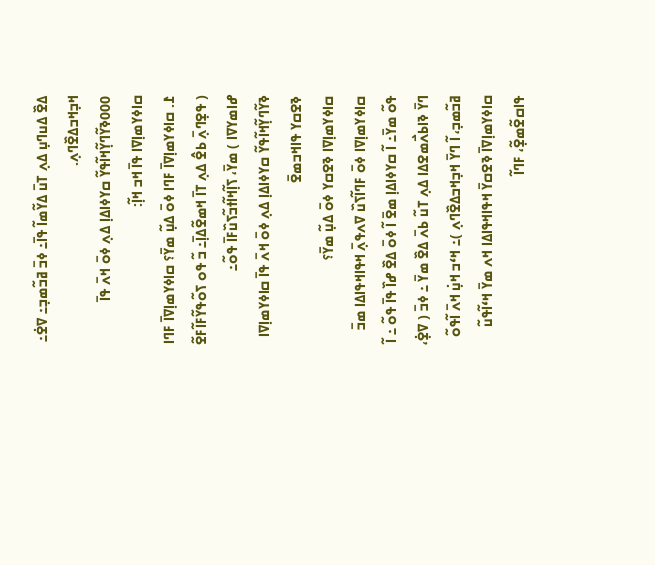ߡߐ߰ ߡߎߣߎ߲ ߡߍ߲ ߠߎ߫ ߡߌ߬ߘߊ߬ ߟߊ߫߸ ߦߏ߫ ߥߏ߬ߘߏ߲߸ ߜߐ߭߸ ߞߏ߲ߞߏߡߐ߰ߣߍ߲.
000ߢߌ߬ߣߌ߲߬ߞߊ߬ߟߌ߬ ߛߌߦߊߡߊ߲ ߡߍ߲ ߦߋ߫ ߞߍ߫ ߟߊ߫ ߛߊߦߌߘߊ߲ߜߊ ߟߊ߫ ߞߏ ߞߊ߲߬:
߁. ߛߊߦߌߘߊ߲ߜߊ߫ ߓߣߊ ߦߋ߫ ߡߎ߲߬ ߘߌ߫؟ ߛߊߦߌߘߊ߲ߜߊ߫ ߓߣߊ ( ߟߐ߲ߣߍ߲߫ ߕߐ߮ ߡߍ߲ ߠߊ߫ ߞߘߐ߬ߡߊ߲߫߸ ߏ߬ ߟߋ ߖߋ߬ߟߌ߬ߓߊ߬ߓߐ߬ ߝߊߘߌߜߊ ) ߘߌ߫، ߖߊ߲߬ߞߊ߬ߙߏ߬ߖߎ߰ߓߊ߫ ߟߋ߬߸
ߢߌ߬ߣߌ߲߬ߞߊ߬ߟߌ߬ ߛߌߦߊߡߊ߲ ߡߍ߲ ߦߋ߫ ߞߍ߫ ߟߊ߫ ߛߊߦߌߘߊ߲ߜߊ ߢߐߛߌ ߟߊߞߏߘߐ߫
ߛߊߦߌߘߊ߲ߜߊ ߢߐߛߌ ߦߋ߫ ߡߎ߲߬ ߘߌ߫؟
ߛߊߦߌߘߊ߲ߜߊ ߦߋ߫ ߓߣߊ߬ߖߎ߰ ߜߍߟߍ߲߫ ߞߟߊߞߟߊߡߊ ߘߏ߫ ߟߋ߬ ߘߌ߫߸ ߊ߬ ߛߌߦߊߡߊ߲ ߘߐ߫ ߊ߬ ߦߋ߫ ߡߐ߰ ߝߊ߰ ߟߊ߫ ߟߋ߬ ߸ ߊ߬ ߣߌ߫ ߢߊߕߍ߯ߘߐߡߊ ߡߍ߲ ߠߎ߬ ߕߍ߫ ߡߐ߰ ߘߌ߫ ߸ ߦߏ߫ ( ߜߐ߲߭، ߥߏ߬ߘߏ߲، ߊ߬ ߣߌ߫ ߞߏ߲ߞߏߡߐ߰ߣߍ߲ )߸ ߞߵߏ ߞߎ߲߭ ߞߍ߫ ߊ߬ߟߋ߬ ߛߊߦߌߘߊ߲ߜߊ߫ ߢߐߛߌ߫ ߞߟߊߞߟߊߡߊ ߞߍ ߘߌ߫ ߞߵߊ߬ߟߎ߬ ߟߊߛߐ߬ߘߐ߲߬، ߓߣߊ߬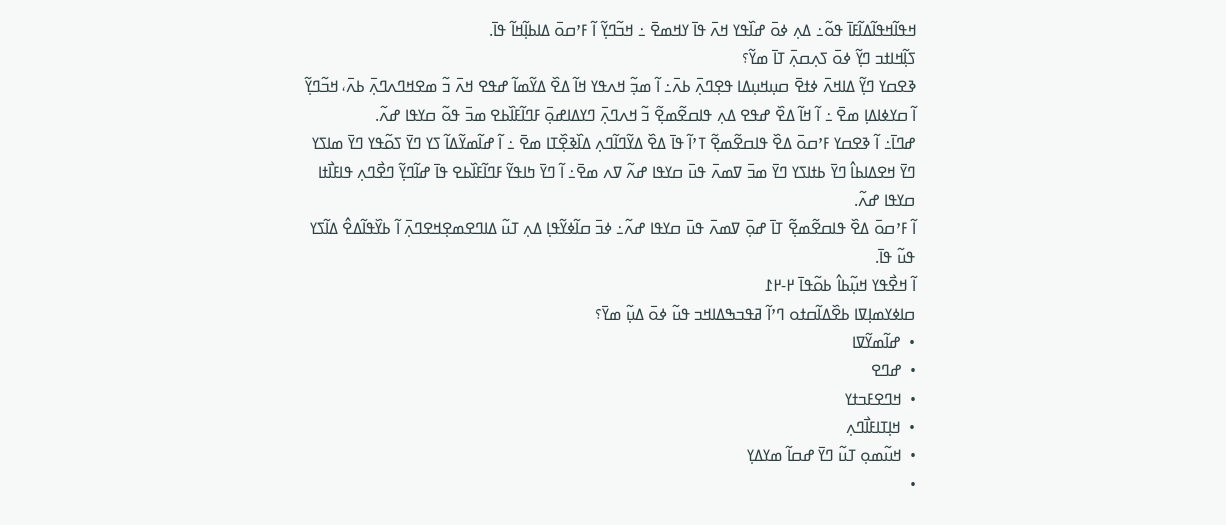ߞߟߊ߬ߞߟߊ߬ߡߊ߬ߓߊ߫ ߟߋ߬߸ ߡߍ߲ ߦߋ߫ ߝߊ߰ߟߌ ߞߍ߫ ߟߊ߫ ߌߞߘߐ߫ ߸ ߞߏ߬ߣߌ߲߬ ߊ߬ ߓߴߛߋ߫ ߡߊߕߊ߲߬ߞߊ߬ ߟߊ߫.
ߖߊ߲߬ߞߊߙߏ ߣߌ߲߬ ߦߋ߫ ߖߍ߲ߛߍ߲߫ ߠߊ߫ ߘߌ߬؟
ߢߐߛߌ ߣߌ߲߬ ߡߊߞߍ߫ ߦߙߐ߫ ߛߎ߲ߞߎ߲ߡߊ ߟߐ߲ߣߍ߲߫ ߕߍ߫߸ ߊ߬ ߘߏ߲߬ ߞߍߟߌ ߞߊ߬ ߡߐ߰ ߡߌ߬ߘߊ߬ ߝߟߐ ߞߍ߫ ߏ߬ ߘߐߞߣߍߣߍ߲߫ ߕߍ߫، ߞߏ߬ߣߌ߲߬ ߊ߬ ߛߌߦߊߡߊ߲ ߘߐ߫ ߸ ߊ߬ ߞߊ߬ ߡߐ߰ ߝߟߐ ߡߍ߲ ߟߊߛߐ߬ߘߐ߲߬ ߏ߬ ߞߍߣߍ߲߫ ߣߌߡߊߝߋ߲߫ ߓߣߊ߬ߓߊ߰ߕߐ ߘߏ߫ ߟߋ߬ ߛߌߟߊ ߝߍ߬.
ߝߣߊ߫߸ ߊ߬ ߢߐߛߌ ߓߴߛߋ߫ ߡߐ߰ ߟߊߛߐ߬ߘߐ߲߬ ߠߴߊ߬ ߟߊ߫ ߡߐ߰ ߡߌ߬ߣߊ߬ߣߍ߲ ߡߊ߰ߢߐ߲߰ߠߊ ߘߐ߫ ߸ ߊ߬ ߝߊ߬ߘߌ߬ߡߊ߬ ߖߌ ߣߌ߫ ߖߋ߬ߟߌ ߣߌ߫ ߘߊߖߌ ߣߌ߫ ߞߐߡߊߕߊ߮ ߣߌ߫ ߕߙߊߖߌ ߣߌ߫ ߘߏ߫ ߜߘߍ߫ ߟߎ߫ ߛߌߟߊ ߝߍ߬ ߜߍ ߘߐ߫߸ ߊ߬ ߣߌ߫ ߤߊߟߌ߬ ߓߣߊ߬ߓߊ߰ߕߐ ߟߊ߫ ߝߊ߬ߣߌ߲߬ ߣߐ߯ߣߍ߲ ߟߊߓߊ߯ߙߊ ߛߌߟߊ ߝߍ߬.
ߊ߬ ߓߴߛߋ߫ ߡߐ߰ ߟߊߛߐ߬ߘߐ߲߬ ߠߊ߫ ߝߋ߲߫ ߜߘߍ߫ ߟߎ߫ ߛߌߟߊ ߝߍ߬߸ ߦߏ߫ ߛߊ߬ߦߌ߬ߟߊ߲ ߡߍ߲ ߠߎ߬ ߡߊߣߐߘߐ߲ߞߐߣߍ߲߫ ߊ߬ ߕߌ߰ߟߊ߬ߡߐ߮ ߡߊ߬ߖߌ ߟߎ߬ ߟߊ߫.
ߊ߬ ߞߐ߯ߟߌ ߞߎ߲߬ߕߊ߮ ߕߋ߬ߟߊ߫ ߂-߂߁
ߛߊߦߌߘߊ߲ߜߊ ߕߐ߰ߡߊ߬ߛߙߋ ߣߴߊ߬ ߥߟߏߒߡߊߞߏ ߟߎ߬ ߦߋ߫ ߡߎ߲߬ ߘߌ߫؟
•  ߝߊ߬ߘߌ߬ߜߊ
•  ߝߣߐ
•  ߞߣߐߓߏߙߌ
•  ߞߊ߲ߠߊߓߊ߯ߣߍ߲
•  ߞߎ߬ߘߋ߲ ߠߎ߬ ߣߌ߫ ߝߛߊ߬ ߘߌߡߌ߲
•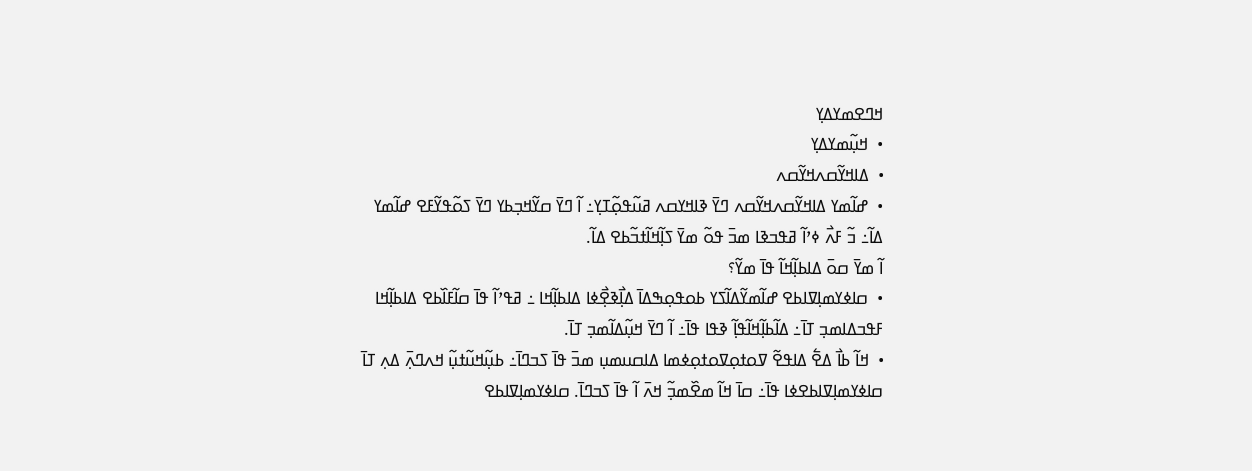ߞߣߐߘߌߡߌ߲
•  ߞߎ߲߬ߘߌߡߌ߲
•  ߡߊߞߌ߬ߛߍߞߌ߬ߛߍ
•  ߝߊ߬ߘߌ ߡߊߞߌ߬ߛߍߞߌ߬ߛߍ ߣߌ߫ ߢߊߞߌߛߍ ߥߎ߬ߟߋ߲߬ߠߌ߲߸ ߊ߬ ߣߌ߫ ߛߌ߬ߞߏ߲ߕߌ ߣߌ߫ ߖߋ߬ߟߌ߬ߓߐ ߝߊ߬ߘߌ ߡߊ߬߸ ߏ߬ ߓߍ߯ ߦߴߊ߬ ߥߟߏߢߊ ߘߏ߫ ߟߋ߬ ߘߌ߫ ߖߊ߲߬ߞߊ߬ߙߏ߬ߕߐ ߡߊ߬.
ߊ߬ ߘߌ߫ ߛߋ߫ ߡߊߕߊ߲߬ߞߊ߬ ߟߊ߫ ߘߌ߬؟
•  ߛߊߦߌߘߊ߲ߜߊߕߐ ߝߊ߬ߘߌ߬ߡߊ߬ߖߌ ߕߋߟߋ߲ߒߡߊ߫ ߡߊ߲߯ߢߐ߲߯ߦߊ ߡߊߕߊ߲߬ߞߊ ߸ ߥߟߴߊ߬ ߟߊ߫ ߛߊ߬ߓߊ߰ߕߐ ߡߊߕߊ߲߬ߞߊ ߓߟߏߡߊߘߏ߲ ߠߊ߫߸ ߡߊ߬ߕߊ߲߬ߞߊ߬ߟߊ߲߬ ߢߟߊ ߟߊ߫߸ ߊ߬ ߣߌ߫ ߞߎ߲߬ߡߊ߬ߘߏ߲ ߠߊ߫.
•  ߞߊ߬ ߕߊ߯ ߡߐ߱ ߡߊߟߐ߬ ߜߋߙߋ߲ߜߋߙߋ߲ߦߘߊ ߡߊߛߎߘߎ߲ ߘߏ߫ ߟߊ߫ ߖߏߣߊ߫߸ ߕߎ߲߬ߞߎ߬ߙߎ߲߬ ߞߍߣߍ߲߫ ߡߍ߲ ߠߊ߫ ߛߊߦߌߘߊ߲ߜߊߕߐߦߊ ߟߊ߫߸ ߛߊ߫ ߞߊ߬ ߘߐ߰ߘߏ߲߬ ߞߍ߫ ߊ߬ ߟߊ߫ ߖߏߣߊ߫. ߛߊߦߌߘߊ߲ߜߊߕߐ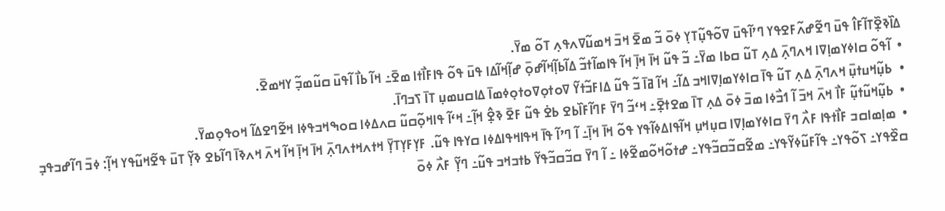ߡߊ߰ߢߐ߲߰ߠߊ߬ߓߊ߮ ߟߎ߫ ߣߐ߬ߝߍ߬ߓߐߟߌ ߣߴߊ߬ߟߎ߫ ߜߋ߬ߟߎ߲߬ߠߌ߲ ߦߋ߫ ߏ߬ ߘߐ߫ ߞߏ߫ ߞߘߎ߬ߜߍߟߍ߲ ߠߋ߬ ߘߌ߫.
•  ߊ߬ߟߋ߬ ߛߊߦߌߘߊ߲ߜߊ ߞߍߣߍ߲߫ ߡߍ߲ ߠߎ߬ ߛߕߊ ߘߌ߫߸ ߏ߬ ߟߎ߬ ߞߊ߫ ߞߊ߲߫ ߞߊ߬ ߟߊߘߊ߬ߙߏ߬ ߡߊ߬ߕߊ߲߬ߞߊ߬ߝߋ߲߫ ߝߊ߲߬ߞߊ߬ߡߊ ߟߎ߫ ߟߋ߬ ߟߊߓߊ߯ߙߊ ߘߐ߫߸ ߞߊ߬ ߕߊ߯ ߊ߬ߟߎ߫ ߛߎ߬ߘߏ߲߬ ߌߞߘߐ߫.
•  ߕߎ߲߬ߞߎߙߎ߲߫ ߞߍߣߍ߲߫ ߡߍ߲ ߠߎ߬ ߟߊ߫ ߛߊߦߌߘߊ߲ߜߊߞߏ ߡߊ߬߸ ߞߊ߬ ߥߊ߫ ߏ߬ ߟߎ߬ ߡߊߓߏ߬ߙߌ߬ ߜߋߙߋ߲ߜߋߙߋ߲ߦߘߊ߫ ߡߊߛߎߘߎ߲ ߠߊ߫ ߖߏߣߊ߫.
•  ߕߎ߲߬ߞߎ߬ߙߎ߲߬ ߓߊ߯ ߞߍ߫ ߞߏ߫ ߊ߬ ߗߏ߯ߦߊ ߘߏ߫ ߦߋ߫ ߡߍ߲ ߠߊ߫ ߘߐߙߐ߲߫߸ ߞߵߏ߬ ߣߌ߫ ߓߣߊ߬ߓߊ߰ߕߐ ߕߐ߭ ߟߎ߬ ߓߐ߫ ߢߐ߲߮ ߞߊ߲߬߸ ߞߵߊ߬ ߟߊߞߋ߲߬ߛߎ߬ ߛߍߡߦߊ ߛߋߒߞߏߟߦߊ ߞߐ߬ߣߐߡߊ߬ ߞߋߟߋ߲ߘߌ߫.
•  ߘߊ߲ߘߊߛߏ ߓߊ߯ߙߟߊ ߓߍ߯ ߣߌ߫ ߛߊߦߌߘߊ߲ߜߊ ߛߎ߲ߞߎ߲ ߞߊ߬ߟߊߡߦߊ߬ߟߌ ߟߋ߬ ߞߊ߫ ߞߊ߲߫߸ ߊ߬ ߣߴߊ߬ ߟߊ߫ ߞߟߊߞߟߊߡߦߊ ߛߌߟߊ ߟߎ߬. ߓߌ߲ߓߌ߲ߠߌ߲߫ ߞߙߍߞߙߍߣߍ߲߫ ߞߊ߫ ߞߊ߲߫ ߞߊ߬ ߞߍ߫ ߞߍߢߊ߫ ߣߊ߬ߕߐ ߢߌ߲߬ ߠߎ߫ ߟߐ߬ߞߎ߬ߟߌ ߞߊ߲߬: ߦߏ߫ ߣߊ߬ߝߏߟߏ߲ ߛߐ߰ߟߌ߸ ߖߋ߬ߟߌ߸ ߟߊ߬ߓߎ߬ߦߌ߬ߟߌ߸ ߘߐ߬ߛߏ߬ߛߏ߬ߟߌ߸ ߝߙߋ߬ߞߋ߬ߘߐ߬ߦߊ ߸ ߊ߬ ߣߌ߫ ߛߏ߬ߛߏ߬ߟߌ߬ ߕߙߏߞߏ ߟߎ߬߸ ߣߌ߲߬ ߓߍ߯ ߦߋ߫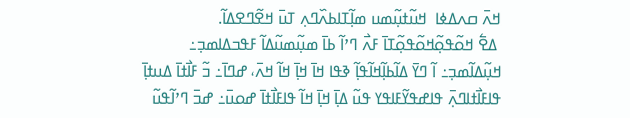ߞߍ߫ ߛߍߡߦߊ  ߞߎ߬ߙߎ߲߬ߘߎ ߘߊ߲߬ߠߊߕߍ߰ߣߍ߲ ߠߎ߫ ߞߐ߬ߣߐߡߊ߬.
 ߡߐ߱ ߞߋ߬ߟߋ߲߬ߞߋ߬ߟߋ߲߬ߠߊ߫ ߓߍ߯ ߣߴߊ߬ ߕߊ߫ ߘߎ߲߬ߘߎ߬ߡߊ߬ ߓߟߏߡߊߘߏ߲߸ ߞߎ߲߬ߡߊ߬ߘߏ߲߸ ߊ߬ ߣߌ߫ ߡߊ߬ߕߊ߲߬ߞߊ߬ߟߊ߲߬ ߢߟߊ ߞߊ߫ ߞߊ߲߫ ߞߊ߬ ߞߍ߫، ߝߣߊ߫߸ ߏ߬ ߓߊ߯ߙߊ߫ ߡߎߙߊ߲߫ ߟߊߓߊ߯ߙߊߣߍ߲߫ ߟߊߝߟߌ߬ߓߊߟߌ ߟߎ߬ ߡߊ߲߫ ߞߊ߲߫ ߞߊ߬ ߟߊߓߊ߯ߙߊ߫ ߝߋߎ߫߸ ߝߏ߫ ߣߴߊ߬ߟߎ߬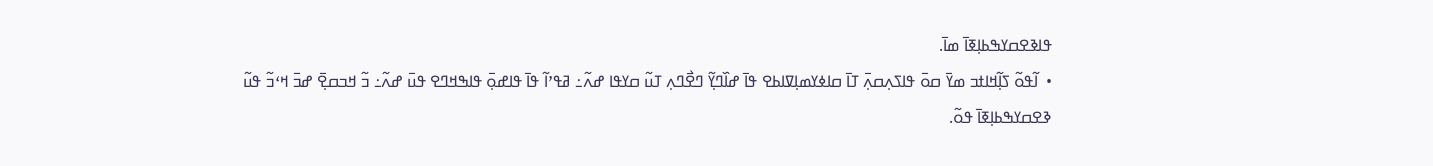ߟߊߢߐߛߌߒߕߊ߲ߧߊ߫ ߘߊ߫.
•  ߊ߬ߟߋ߬ ߖߊ߲߬ߞߊߙߏ ߘߌ߫ ߛߋ߫ ߟߊߖߍ߲ߛߍ߲߫ ߠߊ߫ ߛߊߦߌߘߊ߲ߜߊߕߐ ߟߊ߫ ߝߊ߰ߣߌ߲߬ ߣߐ߯ߣߍ߲ ߠߎ߬ ߛߌߟߊ ߝߍ߬߸ ߥߟߴߊ߬ ߟߊ߫ ߟߊߝߋ߲߫ ߟߊߒߞߣߐ ߟߎ߫ ߝߍ߬߸ ߏ߬ ߞߏߛߐ߲߫ ߝߏ߫ ߞߵߏ߬ ߟߎ߬ ߢߐߛߌߒߕߊ߲ߧߊ߫ ߟߋ߬.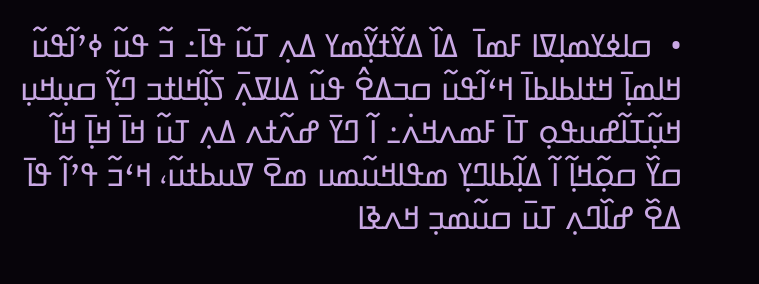•  ߛߊߦߌߘߊ߲ߜߊ ߓߘߊ߫  ߡߊ߰ ߡߌ߬ߙߌ߲߬ߘߌ ߡߍ߲ ߠߎ߬ ߟߊ߫߸ ߏ߬ ߟߎ߬ ߦߴߊ߬ߟߎ߬ ߞߊߘߊ߲߫ ߞߙߊߕߊߕߊ߫ ߞߵߊ߬ߟߎ߬ ߛߏߡߐ߮ ߟߎ߬ ߡߊߜߍ߲߫ ߖߊ߲߬ߞߊߙߏ ߣߌ߲߬ ߛߎ߲ߞߎ߲ ߞߎ߲߬ߠߊ߬ߝߎߟߋ߲ ߠߊ߫ ߓߘߍߞߍ߭߸ ߊ߬ ߣߌ߫ ߝߍ߬ߙߍ ߡߍ߲ ߠߎ߬ ߞߊ߫ ߞߊ߲߫ ߞߊ߬ ߛߌ߰ ߛߋ߲߬ߞߊ߲߬ ߊ߬ ߡߊ߲߬ߕߊߣߌ߲ ߘߟߊߞߎ߬ߘߎ ߘߐ߫ ߜߎߕߙߎ߬، ߞߵߏ߬ ߟߴߊ߬ ߟߊ߫ ߡߐ߰ ߝߊ߰ߣߍ߲ ߠߎ߫ ߛߎ߬ߘߏ߲ ߞߍߢߊ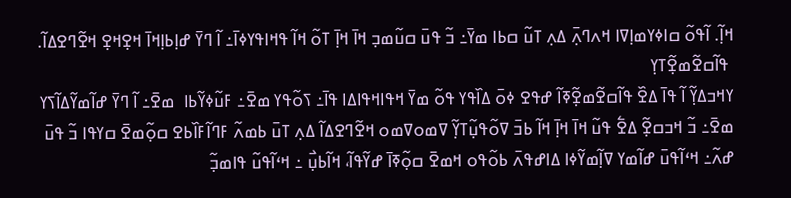ߞߊ߲߬. ߊ߬ߟߋ߬ ߛߊߦߌߘߊ߲ߜߊ ߞߍߣߍ߲߫ ߡߍ߲ ߠߎ߬ ߛߕߊ ߘߌ߫߸ ߏ߬ ߟߎ߫ ߛߎ߬ߘߏ߲ ߞߊ߫ ߞߊ߲߫ ߠߋ߬ ߞߊ߬ ߟߞߊߟߌߦߊ߫߸ ߊ߬ ߣߌ߫ ߝߊ߲ߕߊ߲ߞߊ߫ ߞߐ߲ߞߐ߲ ߞߐ߬ߣߐߡߊ߬.
 ߟߊ߬ߛߐ߬ߘߐ߲߬ߠߌ߲
ߌߞߏߡߌ߲߬ ߊ߬ ߟߊ߫ ߡߐ߰ ߟߊ߬ߛߐ߬ߘߐ߲߬ߧߊ߬ ߝߟߐ ߦߋ߫ ߡߊ߰ߟߌ ߟߋ߬ ߘߌ߫ ߞߟߊߞߟߊߡߊ ߟߊ߫߸ ߖߋ߬ߟߌ ߘߐ߫߸ ߓߎ߬ߦߌ߬ߕߊ  ߘߐ߫߸ ߊ߬ ߣߌ߫ ߝߊ߬ߘߌ߬ߡߊ߬ߖߌ ߘߐ߫߸ ߏ߬ ߞߏߛߐ߲߬ ߡߐ߱ ߟߎ߬ ߞߊ߫ ߞߊ߲߫ ߞߊ߬ ߕߏ߫ ߜߋ߬ߟߎ߲߬ߠߌ߲߬ ߜߘߋߜߘߋ ߞߐ߬ߣߐߡߊ߬ ߡߍ߲ ߠߎ߫ ߕߘߍ߬ ߓߣߊ߬ߓߊ߰ߕߐ ߛߋ߲߬ߘߐ߫ ߛߌߟߊ ߏ߬ ߟߎ߫ ߝߍ߬߸ ߞߵߊ߬ߟߎ߫ ߝߊ߬ߘߌ ߜߊ߲߬ߘߌ߬ߦߊ ߡߊߝߟߍ߫ ߕߋ߬ߟߋ ߞߘߐ߫ ߛߋ߲߬ߧߊ߫ ߝߌ߬ߟߊ߬، ߞߊ߬ߕߎ߲߯ ߸ ߞߵߊ߬ߟߎ߬ ߟߊߘߏ߲߬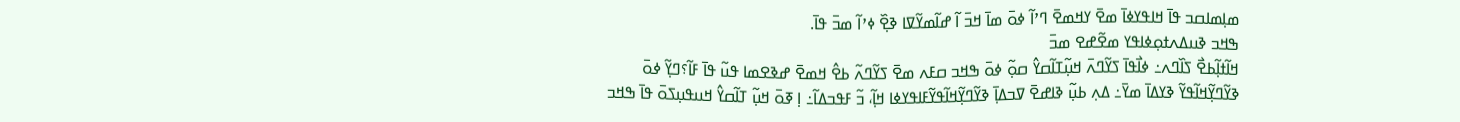ߘߊ߲ߘߊߛߏ ߟߊ߫ ߞߊߟߌߦߊ߫ ߘߐ߫ ߌߞߘߐ߫ ߣߴߊ߬ ߦߋ߫ ߘߊ߫ ߞߏ߫ ߊ߬ ߝߊ߬ߘߌ߬ߜߊ ߢߐ߲߰ ߦߴߊ߬ ߘߏ߫ ߟߊ߫.
ߒߞߏ ߢߎߡߍߙߋ߲ߦߊߟߌ ߘߐ߬ߝߐ ߘߏ߫
ߞߊ߬ߙߊ߲߬ߕߐ߯ ߖߊ߰ߣߍ߸ ߦߊ߯ߟߊ߫ ߖߌ߬ߣߍ߫ ߞߎ߲߬ߠߊ߬ߛߌ߮ ߛߋ߲߬ ߦߋ߫ ߒߞߏ ߛߓߍ ߘߐ߫ ߖߌ߬ߣߍ߬ ߕߐ߮ ߞߘߐ߫ ߝߢߐߘߊ ߟߎ߬ ߟߊ߫ ߓߊ߬؟ߣߌ߲߬ ߦߋ߫ ߢߌ߬ߣߌ߲߬ߞߊ߬ߟߌ߬ ߢߌߡߊ߫ ߘߌ߫߸ ߡߍ߲ ߕߎ߲߬ ߢߊߝߐ߫ ߜߏߡߊ߲߫ ߢߌ߬ߣߌ߲߬ߞߊ߬ߟߌ߬ߓߊߟߌߦߊ ߞߊ߲߬، ߏ߬ ߓߟߏߡߊ߬߸ ߊ߲ ߧߋ߫ ߞߎ߲߬ ߠߊ߬ߛߌ߮ ߞߎߟߎ߲ߖߋ߫ ߟߊ߫ ߒߞߏ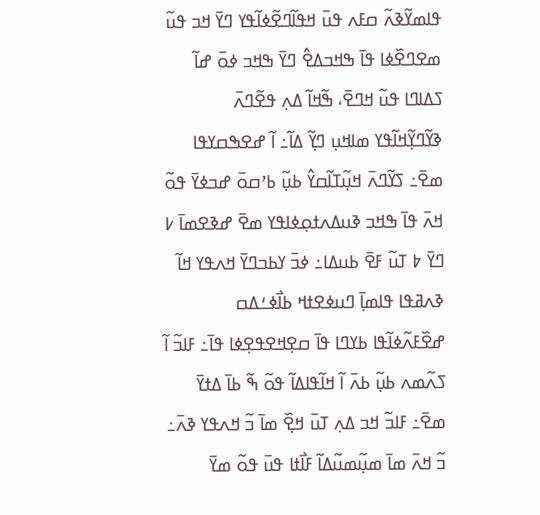ߟߊߘߌ߬ߢߍ߬ ߛߓߍ ߟߎ߫ ߞߟߊ߬ߣߐ߬ߦߊ߬ߟߌ ߣߌ߫ ߞߏ ߟߎ߬ ߘߐߣߐ߰ߦߊ ߟߊ߫ ߒߞߏߡߐ߮ ߣߌ߫ ߒߞߏ ߦߋ߫ ߝߊ߬ ߖߡߊߣߊ ߟߎ߬ ߞߣߐ߫، ߒ߬ߞߊ߬ ߡߍ߲ ߟߐ߬ߣߍ߫ ߢߌ߬ߣߌ߲߬ߞߊ߬ߟߌ ߘߊߞߎ߲ ߣߌ߲߬ ߡߊ߬߸ ߊ߬ ߝߐߒߛߌߟߊ ߘߐ߫߸ ߖߌ߬ߣߍ߫ ߞߎ߲߬ߠߊ߬ߛߌ߮ ߕߎ߲߬ ߕߴߛߋ߫ ߝߏߦߌ߫ ߟߋ߬ ߞߍ߫ ߟߊ߫ ߒߞߏ ߢߎߡߍߙߋ߲ߦߊߟߌ ߘߐ߫ ߝߢߐߘߊ߫ ߇ ߣߌ߫ ߈ ߠߎ߬ ߓߐ߫ ߕߎߡߊ߸ ߦߏ߫ ߌߕߏߣߌ߫ ߞߍߟߌ ߞߊ߬ ߢߍߥߟߊ ߟߊߘߊ߲߫ ߣߎߦߐߙߞ ߕߊ߯ߦߑߡߛ ߝߐ߰ߓߍ߬ߦߊ߬ߟߊ ߕߌߣߊ ߟߊ߫ ߛߐ߲ߞߐߟߐ߲ߦߊ ߟߊ߫߸ ߓߊߏ߬ ߊ߬ ߖߍ߬ߘߍ ߕߎ߲߬ ߕߍ߫ ߊ߬ ߞߊ߬ߟߊߡߊ߬ ߟߋ߬ ߒ߬ ߕߊ߫ ߡߙߌ߫ ߘߐ߫߸ ߓߊߏ߬ ߞߏ ߡߍ߲ ߠߎ߫ ߞߐ߲߰ ߘߊ߫ ߏ߬ ߞߍߟߌ ߢߍ߫߸ ߏ߬ ߞߍ߫ ߘߊ߫ ߘߎ߲߬ߘߎ߬ߡߊ߬ ߓߊ߯ߙߊ ߟߎ߫ ߟߋ߬ ߘߌ߫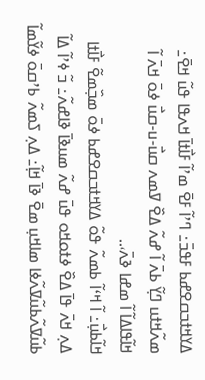ߡߌߞߙߏߛߐߝߕ ߓߟߏ߫߸ ߣߴߊ߬ ߓߐ߫ ߘߴߊ߬ ߓߊ߯ߙߊ߫ ߞߍߟߊ ߟߎ߬ ߞߐ߫߸ ߘߍ߬ߞߙߎ ߣߌ߲߬ ߕߍ߫ ߊ߬ ߝߍ߬ ߡߐ߰ ߜߘߍ ߛߎ߯-ߎ-ߛߎ߯ ߦߋ߫ ߞߍ߫ ߊ߬ ߞߊ߬ߟߊߡߊ߬ ߊ߬ ߘߝߊ ߢߍ߫،..
ߞߊ߬ߕߎ߲߯߸ ߊ߬ ߞߵߊ߬ ߕߘߍ߬ ߟߋ߬ ߡߌߞߙߏߛߐߝߕ ߦߋ߫ ߘߏ߲߰ߘߐ߬ ߓߊ߯ߙߊ ߡߍ߲ ߞߍ߫ ߟߊ߫ ߡߐ߰ ߦߙߋߞߋ ߟߎ߫ ߝߍ߬ ߘߎߢߊ߫ ߢߊߝߍ߬߸ ߏ߬ ߦߴߊ߬ ߡߊ߬ ߕߎ߬ߜߍ߬ߕߎ߬ߜߍ߬ߦߊ ߘߊߞߎ߲ ߘߐ߫ ߢߊ߫ ߞߊ߲߬߸ ߡߍ߲ ߖߘߍ߬ ߕߴߛߋ߫ ߦߌ߬ߘߊ߬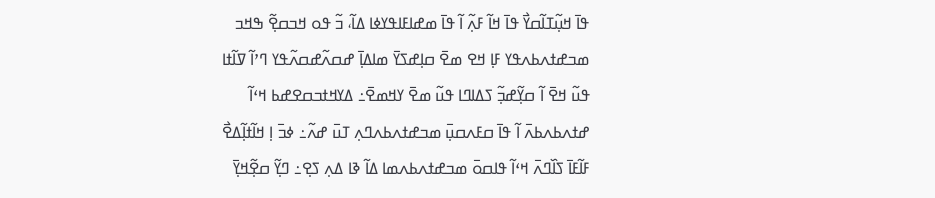ߟߊ߫ ߞߎ߲߬ߠߊ߬ߛߌ߯ ߟߊ߫ ߞߊ߬ ߓߍ߲߬ ߊ߬ ߟߊ߫ ߘߝߊߓߊߟߌߦߊ ߡߊ߬، ߏ߬ ߟߋ ߞߏߛߐ߲߬ ߒߞߏ ߘߏߝߙߍߕߍߟߌ ߓߊ߲ ߞߐ ߘߐ߫ ߛߊ߲ߝߖߌ߫ ߘߊߡߊ߲߫ ߝߛߍ߬ߝߛߍ߬ߟߌ ߣߴߊ߬ ߜߊ߬ߙߊ ߟߎ߬ ߞߐ߫ ߊ߬ ߛߌ߲߬ߝߏ߲߬ ߖߡߊߣߊ ߟߎ߬ ߘߐ߫ ߌߞߘߐ߫߸ ߡߌߞߙߏߛߐߝߕ ߞߵߊ߬ ߝߙߍߕߍߕߍ߫ ߊ߬ ߟߊ߫ ߛߓߍߛߎ߲߫ ߘߏߝߙߍߕߍߣߍ߲ ߠߎ߫ ߝߍ߬߸ ߦߏ߫ ߊ߲ ߞߊ߬ߙߊ߲߬ߡߐ߯ ߓߊ߬ߓߊ߫ ߖߊ߰ߣߍ߫ ߞߵߊ߬ ߟߊߛߋ߫ ߘߏߝߙߍߕߍߘߊ ߡߊ߬ ߢߊ ߡߍ߲ ߖߐ߲߸ ߣߌ߲߬ ߛߐ߲߬ߞߌ߲߫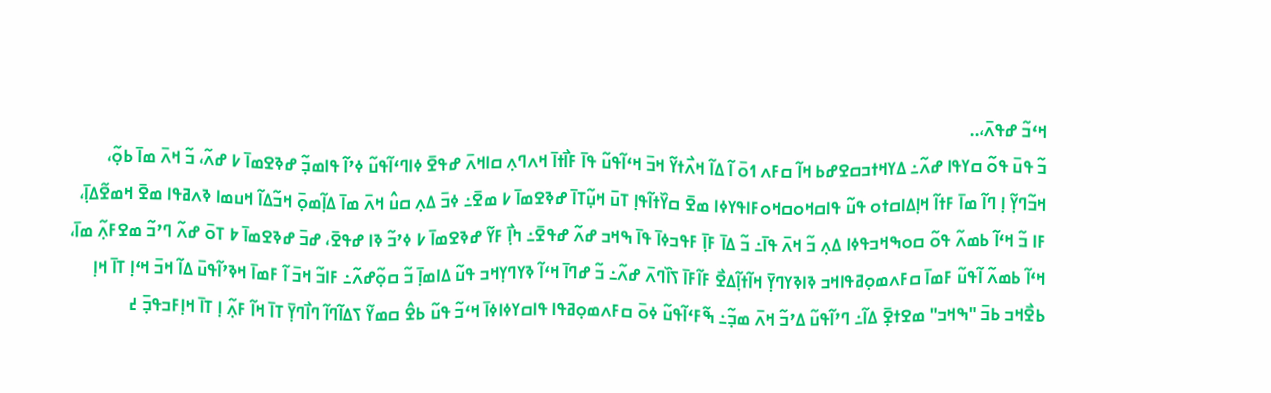ߞߵߏ߬ ߝߟߍ߫،..
ߏ߬ ߟߎ߫ ߟߋ߬ ߛߌߟߊ ߝߍ߬߸ ߡߌߞߙߏߛߐߝߕ ߞߊ߬ ߛߓߍ ߗߋ߫ ߊ߬ ߡߊ߬ ߞߍ߯ߙߌ߬ ߞߏ߫ ߞߵߊ߬ߟߎ߬ ߟߊ߫ ߓߊ߯ߙߊ߫ ߞߍߣߍ߲ ߛߊߞߍ߫ ߝߟߐ߫ ߦߊߣߵߊ߬ߟߎ߬ ߦߴߊ߬ ߟߊߘߏ߲߬ ߝߢߐߘߊ߫ ߇ ߝߍ߬، ߏ߬ ߞߍ߫ ߘߊ߫ ߕߋ߲߬، ߞߏ߬ߣߌ߲߬ ߊ߲ ߣߊ߬ ߘߊ߫ ߓߙߊ߬ ߞߊ߲ߡߊߛߙߋ ߟߎ߬ ߟߊߛߞߋߛߞߋߓߊߟߌߦߊ ߘߐ߫ ߛߌ߰ߙߊ߬ߟߊ߲ ߠߎ߫ ߞߎ߲߬ߠߊ߫ ߝߢߐߘߊ߫ ߇ ߘߐ߫߸ ߦߏ߫ ߡߍ߲ ߛߎ߮ ߞߍ߫ ߘߊ߫ ߡߊ߲߬ߘߋ߲߫ ߞߏ߬ߡߊ߬ ߞߎߘߊ ߢߍߥߟߊ ߘߐ߫ ߞߘߐ߬ߡߊ߲߫، ߓߊ ߏ߬ ߞߵߊ߬ ߕߘߍ߬ ߟߋ߬ ߛߋߒߞߏߟߦߊ ߡߍ߲ ߏ߬ ߞߍ߫ ߟߊ߫߸ ߏ߬ ߡߊ߫ ߓߊ߲߫ ߓߟߏߦߊ߫ ߟߊ߫ ߒߞߏ ߝߍ߬ ߝߟߐ߫߸ ߤߊ߲߯ ߓߌ߬ ߝߢߐߘߊ߫ ߇ ߦߴߏ߬ ߢߊ ߝߟߐ߫، ߝߏ߫ ߝߢߐߘߊ߫ ߈ ߠߋ߫ ߝߍ߬ ߣߴߏ߬ ߘߐߓߍ߲߬ ߘߊ߫، ߞߵߊ߬ ߕߘߍ߬ ߊ߬ߟߎ߬ ߓߘߊ߫ ߛߓߍߘߋ߲ߥߟߊߞߏ ߢߊߢߌߣߌ߲߫ ߞߊ߬ߙߊ߲߬ߡߐ߯ ߓߊ߬ߓߊ߫ ߖߊ߰ߣߍ߫ ߝߍ߬߸ ߏ߬ ߝߣߊ߫ ߞߵߊ߬ ߢߌߣߌ߲ߞߏ ߟߎ߬ ߡߊߘߊ߲߫ ߏ߬ ߛߋ߲߬ߝߍ߬߸ ߓߊߏ߬ ߞߏ߫ ߊ߬ ߓߘߊ߫ ߞߢߴߊ߬ߟߎ߫ ߡߊ߬ ߞߏ߫ ߞߵߊ߲ ߠߊ߫ ߞߊ߲ ߕߐ߯ߞߏ ߕߏ߫ "ߒߞߏ" ߘߐߙߐ߲߫ ߡߊ߬߸ ߣߴߊ߬ߟߎ߬ ߡߴߏ߬ ߞߍ߫ ߘߏ߲߬߸ ߒ߬ߓߵߊ߬ߟߎ߬ ߦߋ߫ ߛߓߍߘߋ߲ߥߟߊ ߟߊߛߌߦߊߦߊ߫ ߞߵߏ߬ ߟߎ߬ ߕߐ߮ ߛߘߌ߬ ߖߡߊ߬ߣߊ߬ ߣߊ߯ߣߌ߲߫ ߠߊ߫ ߞߊ߬ ߓߍ߲߬ ߊ߲ ߠߊ߫ ߞߊ߲ߓߏߟߏ߲߫ ߄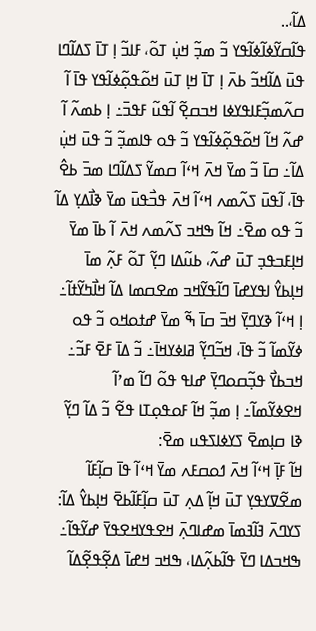ߡߊ߬،..
ߟߊ߬ߛߌ߬ߦߊ߬ߦߊ߬ߟߌ ߏ߬ ߘߏ߲߬ ߞߎ߲߭ ߠߋ߬، ߓߊߏ߬ ߊ߲ ߠߊ߫ ߖߡߊ߬ߣߊ ߟߎ߫ ߡߊ߬ߞߏ߬ ߕߍ߫ ߊ߲ ߠߊ߫ ߞߊ߲ ߠߎ߫ ߞߋ߬ߟߋ߲߬ߦߊ߬ߟߌ ߟߊ߫ ߊ߬ ߛߍ߬ߘߏ߲߬ߓߊߟߌߦߊ ߞߏߛߐ߲߬ ߊ߬ߟߎ߬ ߓߟߏ߫߸ ߊ߲ ߕߘߍ߬ ߊ߬ ߝߍ߬ ߞߊ߬ ߞߋ߬ߟߋ߲߬ߦߊ߬ߟߌ ߏ߬ ߟߋ ߟߊߘߏ߲߬ ߏ߬ ߟߎ߫ ߞߎ߲߭ ߡߊ߬߸ ߛߊ߫ ߏ߬ ߘߌ߫ ߞߍ߫ ߞߵߊ߬ ߛߘߌ߬ ߖߡߊ߬ߣߊ ߘߏ߫ ߕߐ߮ ߟߊ߫، ߊ߬ߟߎ߫ ߖߍ߬ߘߍ ߞߵߊ߬ ߞߍ߫ ߟߏ߯ߟߎ߫ ߘߌ߫ ߢߊ߯ߡߌ߲ ߡߊ߬ ߏ߬ ߟߋ ߘߐ߫߸ ߞߊ߬ ߒߞߏ ߖߍ߬ߘߍ ߞߍ߫ ߊ߬ ߕߊ߫ ߘߌ߫ ߞߊ߲ߓߏߟߏ߲ ߠߎ߫ ߝߍ߬، ߕߎ߬ߡߊ ߣߌ߲߬ ߠߋ߬ ߓߍ߲߬ ߘߊ߫ ߞߊ߲ߕߌ߮ ߊߟߌߝߊ߫ ߣߊ߬ߟߌ߬ߞߏ ߘߐߛߘߊ ߡߊ߬ ߞߊ߯ߤߌ߬ߙߊ߬߸ ߊ߲ ߞߵߊ߬ ߢߌߣߌ߲߫ ߞߏ߫ ߛߊ߫ ߒ߬ ߘߌ߫ ߝߙߋߞߋ ߏ߬ ߟߋ ߦߌ߬ߘߊ߬ ߏ߬ ߟߊ߫، ߞߏ߬ߣߌ߲߬ ߥߊߦߌߞߊ߫߸ ߏ߬ ߡߊ߫ ߓߐ߫ ߓߏ߬߸ ߞߏߕߌ߯ ߟߏ߲߬ߛߋߣߌ߲߫ ߝߊߟ ߟߋ߬ ߣߊ߬ ߘߴߊ߬ ߞߐߦߌ߬ߘߊ߬߸ ߊ߲ ߘߏ߲߬ ߞߊ߬ ߓߋߟߋ߲ߠߊ ߟߐ߬ ߏ߬ ߡߊ߬ ߣߌ߲߬ ߢߊ ߛߊ߲ߘߐ߫ ߖߌߦߊߖߟߎ ߘߐ߫:
ߞߊ߬ ߓߊ߲߫ ߞߵߊ߬ ߞߍ߫ ߗߋߛߓߍ ߘߌ߫ ߞߵߊ߬ ߟߊ߫ ߛߊ߲߬ߓߊ߬ ߘߐ߬ߜߌߟߌ߲ ߠߎ߫ ߞߊ߲߬ ߡߍ߲ ߠߎ߫ ߛߊ߲߬ߓߊ߬ߕߐ߫ ߞߊ߲ߕߌ߮ ߡߊ߬: ߖߌߣߍ߫ ߔߊ߬ߔߘߊ߫ ߘߝߊߣߍ߲߫ ߞߐߟߌߞߐߟߌ߫ ߝߌ߬ߟߊ߬߸ ߒߞߏߡߊ ߣߌ߫ ߟߊ߬ߕߍ߲߬ߡߊ، ߒߞߏ ߞߝߊ߫ ߡߐ߲߬ߟߐ߲߬ߡߊ߬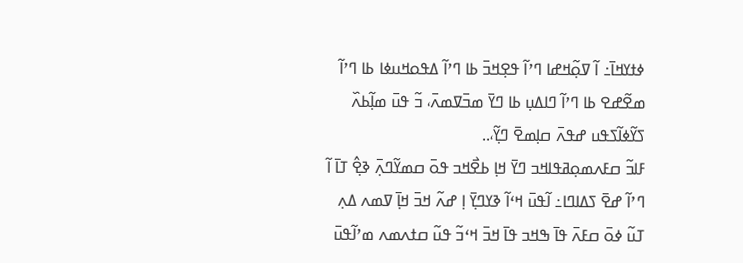ߦߙߌߞߊ߫߸ ߊ߬ ߜߋ߲߬ߞߝߊ ߣߴߊ߬ ߟߐ߲ߞߏ߫ ߕߊ ߣߴߊ߬ ߡߟߋߞߎߦߊ ߕߊ ߣߴߊ߬ ߘߐ߬ߝߐ ߕߊ ߣߴߊ߬ ߣߊߡߎ߲ ߕߊ ߣߌ߫ ߘߏ߫ߜߘߍ߫، ߏ߬ ߟߎ߫ ߘߊ߲߬ߕߍ߰ ߖߌ߬ߦߊ߬ߖߟߎ ߝߟߍ߫ ߛߊ߲ߘߐ߫ ߣߌ߲߬،..
ߓߊߏ߬ ߛߓߍߘߋ߲ߥߟߊߞߏ ߣߌ߫ ߞߊ߲ ߕߐ߯ߞߏ ߟߋ߫ ߛߘߌ߬ߣߍ߲߫ ߢߐ߲߮ ߠߊ߫ ߊ߬ ߣߴߊ߬ ߝߐ߫ ߖߡߊߣߊ߸ ߊ߬ߟߎ߫ ߞߵߊ߬ ߢߌߣߌ߲߫ ߊ߲ ߝߍ߬ ߞߏ߫ ߞߊ߲߫ ߜߘߍ ߡߍ߲ ߠߎ߬ ߦߋ߫ ߛߓߍ߫ ߟߊ߫ ߒߞߏ ߟߊ߫ ߞߏ߫ ߞߵߏ߬ ߟߎ߬ ߛߙߍߘߍ ߘߴߊ߬ߟߎ߫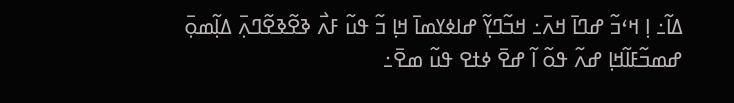ߡߊ߬߸ ߊ߲ ߞߵߏ߬ ߝߣߊ߫ ߞߍ߫߸ ߞߏ߬ߣߌ߲߬ ߝߊߦߌߘߊ߫ ߞߊ߲ ߏ߬ ߟߎ߬ ߓߍ߯ ߢߐ߬ߢߐ߬ߣߍ߲߫ ߡߊ߲߬ߘߋ߲߫ ߝߘߏ߬ߓߊ߬ߞߊ߲ ߝߍ߬ ߟߋ߬ ߊ߬ ߝߐ߫ ߦߙߐ ߟߎ߬ ߘߐ߫߸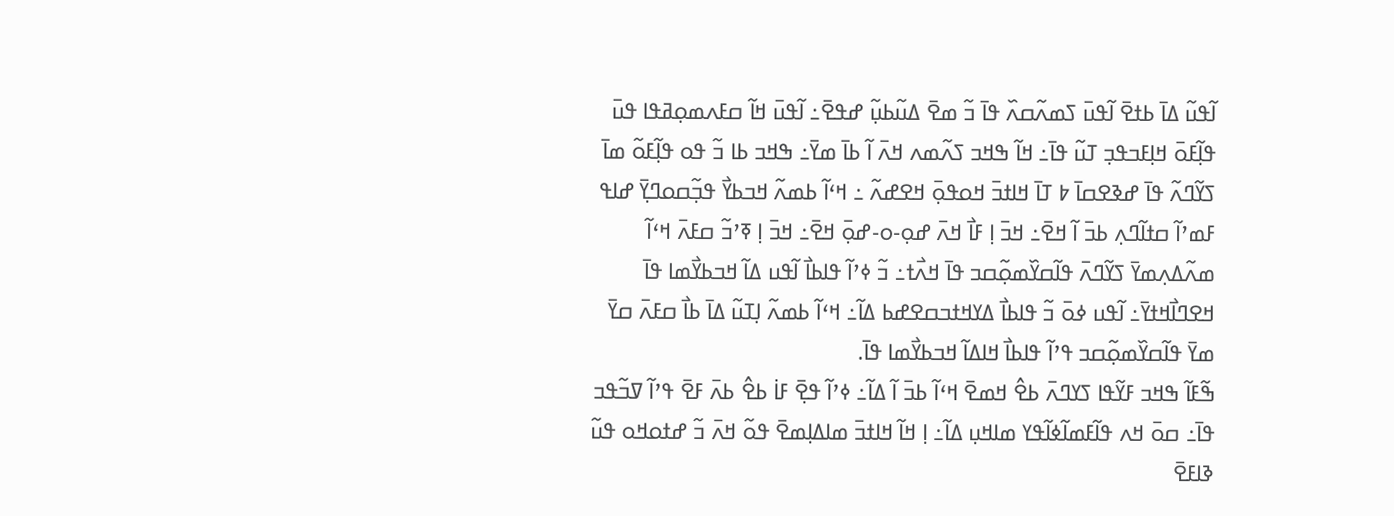ߊ߬ߟߎ߬ ߡߊ߫ ߕߙߐ߫ ߊ߬ߟߎ߫ ߖߘߍ߬ߛߍ߰ ߟߊ߫ ߏ߬ ߘߐ߫ ߡߎ߬ߕߎ߲߬ ߝߟߐ߫߸ ߊ߬ߟߎ߫ ߞߊ߬ ߛߓߍߘߋ߲ߥߟߊ ߟߎ߫ ߟߊ߲߬ߓߋ߫ ߞߊ߲ߓߏߟߏ߲ ߠߎ߬ ߟߊ߫߸ ߞߊ߬ ߒߞߏ ߖߍ߬ߘߍ ߞߍ߫ ߊ߬ ߕߊ߫ ߘߌ߫߸ ߒߞߏ ߕߊ ߏ߬ ߟߋ ߟߊ߲߬ߓߋ߬ ߘߊ߫ ߖߌ߬ߣߍ߬ ߟߊ߫ ߝߢߐߛߊ߫ ߈ ߠߊ߫ ߞߊߙߏ߫ ߞߋߟߋ߲߫ ߞߐߝߍ߬ ߸ ߞߵߊ߬ ߕߘߍ߬ ߞߏߕߌ߯ ߟߏ߲߬ߛߋߣߌ߲߫ ߝߊߟ ߓߘߴߊ߬ ߛߙߊ߬ߣߍ߲ ߕߏ߫ ߊ߬ ߞߐ߫߸ ߞߏ߫ ߊ߲ ߓߊ߯ ߞߍ߫ ߝߋ߲-ߋ-ߝߋ߲߫ ߞߐ߫߸ ߞߏ߫ ߊ߲ ߧߴߏ߬ ߛߓߍ߫ ߞߵߊ߬ ߘߍ߬ߡߍ߲ߘߌ߫ ߖߌ߬ߣߍ߫ ߟߊ߬ߛߌ߰ߘߋ߲߬ߛߏ ߟߊ߫ ߞߍ߯ߙ߸ ߏ߬ ߦߴߊ߬ ߟߊߕߊ߯ ߊ߬ߟߎ ߡߊ߬ ߞߏߕߌ߯ߘߊ ߟߊ߫ ߞߐߣߊ߯ߞߙߌ߫߸ ߊ߬ߟߎ ߦߋ߫ ߏ߬ ߟߊߕߊ߯ ߡߌߞߙߏߛߐߝߕ ߡߊ߬߸ ߞߵߊ߬ ߕߘߍ߬ ߊ߲ߠߎ߬ ߡߊ߫ ߕߊ߯ ߛߓߍ߫ ߛߌ߫ ߘߌ߫ ߟߊ߬ߛߌ߰ߘߋ߲߬ߛߏ ߟߴߊ߬ ߟߊߕߊ߯ ߞߊߡߊ߬ ߞߏߕߌ߯ߘߊ ߟߊ߫.
ߒ߬ߓߊ߬ ߒߞߏ ߓߌ߬ߟߊ ߖߌߣߍ߫ ߕߐ߮ ߞߘߐ߫ ߞߵߊ߬ ߕߏ߫ ߊ߬ ߡߊ߬߸ ߦߴߊ߬ ߟߐ߲߫ ߓߊ߭ ߕߐ߮ ߕߍ߫ ߓߐ߫ ߟߴߊ߬ ߜߏ߬ߟߏ ߟߊ߫߸ ߛߋ߫ ߞߍ ߟߊ߬ߓߘߊ߬ߦߊ߬ߟߌ ߘߊߞߎ߲ ߡߊ߬߸ ߊ߲ ߞߊ߬ ߞߊߙߏ߫ ߘߊߡߊ߲ߘߐ߫ ߟߋ߬ ߞߍ߫ ߏ߬ ߝߙߋߞߋ ߟߎ߬ ߢߊߓߐ߫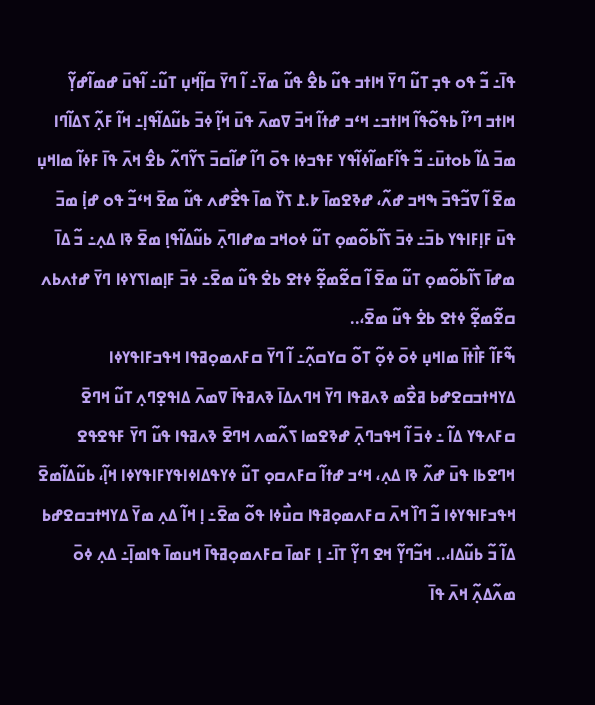ߟߊ߫߸ ߏ߬ ߟߋ ߟߏ߲ ߠߎ߬ ߣߌ߫ ߞߊߙߏ ߟߎ߬ ߕߐ߮ ߟߎ߬ ߘߌ߫߸ ߊ߬ ߣߌ߫ ߛߊ߲߬ߞߎ߲ ߠߎ߬߸ ߊ߬ߟߎ߫ ߝߘߊ߬ߝߌ߲߬ ߞߊߙߏ ߣߴߊ߬ ߕߟߋ߬ߟߊ߬ ߞߊߙߏ߸ ߞߵߏ ߝߙߊ߬ ߞߏ߫ ߜߘߍ߫ ߟߎ߫ ߞߊ߲߬ ߦߏ߫ ߕߎ߬ߡߊ߬ߟߊ߲߸ ߞߊ߬ ߓߍ߲߬ ߖߡߊ߬ߣߊ ߘߏ߫ ߡߊ߬ ߕߋߙߎ߫߸ ߏ߬ ߟߊ߬ߓߘߊ߬ߦߊ߬ߟߌ ߓߟߏߦߊ ߟߋ߫ ߣߊ߬ ߝߊ߬ߛߏ߫ ߖߌ߬ߣߍ߬ ߕߐ߮ ߞߍ߫ ߟߊ߫ ߓߦߊ߬ ߘߊߞߎ߲ ߘߐ߫ ߊ߬ ߜߏ߬ߟߏ߫ ߒߞߏ ߝߍ߬، ߝߢߐߘߊ߫ ߈.߁ ߖߌ߰ ߘߊ߫ ߟߐ߯ߝߍ ߟߎ߬ ߘߐ߫ ߞߵߏ߬ ߟߋ ߝߊ߲߭ ߘߏ߫ ߟߎ߫ ߓߊ߲ߓߊߟߌ ߕߏ߫߸ ߦߏ߫ ߖߊ߬ߕߋ߬ߘߋ߲ ߠߎ߬ ߦߋߞߏ ߘߝߊߣߍ߲߫ ߕߎ߬ߡߊ߬ߟߊ߲ ߘߐ߫ ߢߊ ߡߍ߲߸ ߏ߬ ߡߊ߫ ߘߝߊ߫ ߖߊ߬ߕߋ߬ߘߋ߲ ߠߎ߬ ߘߐ߫ ߊ߬ ߛߐ߬ߘߐ߲߬ ߦߙߐ ߕߐ߭ ߟߎ߬ ߘߐ߫߸ ߦߏ߫ ߓߊ߲ߘߊߖߌߦߊ ߣߌ߫ ߝߙߍߕߍ ߛߐ߬ߘߐ߲߬ ߦߙߐ ߕߐ߭ ߟߎ߬ ߘߐ߫،..
ߒ߬ߓߊ߬ ߓߊ߯ߙߊ߫ ߘߊߞߎ߲ ߦߋ߫ ߦߋ߲߬ ߠߋ߬ ߛߌߛߍ߲߬߸ ߊ߬ ߣߌ߫ ߛߓߍߘߋ߲ߥߟߊ ߞߟߏߓߊߟߌߦߊ ߡߌߞߙߏߛߐߝߕ ߥߐ߯ߘ ߢߍߥߟߊ ߣߌ߫ ߞߣߍߡߊ߫ ߢߍߥߟߊ߫ ߜߘߍ߫ ߡߊߟߐ߲ߣߍ߲ ߠߎ߬ ߞߣߐ߫ ߛߓߍߟߌ ߡߊ߬ ߸ ߦߏ߫ ߊ߬ ߞߟߏߣߍ߲߫ ߝߢߐߘߊ ߖߍ߬ߘߍ ߞߣߐ߫ ߢߍߥߟߊ ߟߎ߬ ߣߌ߫ ߓߟߐߟߐ ߞߣߐߕߊ ߟߎ߫ ߝߍ߬ ߢߊ ߡߍ߲، ߞߵߏ ߝߙߊ߬ ߛߓߍߛߋ߲ ߠߎ߬ ߦߌߟߡߊߦߊߟߌߓߊߟߌߦߊ ߞߊ߲߬، ߕߎ߬ߡߊ߬ߘߐ߫ ߞߟߏߓߊߟߌߦߊ ߏ߬ ߣߊ߰ ߞߍ߫ ߛߓߍߘߋ߲ߥߟߊ ߛߎ߯ߦߊ ߟߋ߬ ߘߐ߫߸ ߊ߲ ߞߊ߬ ߡߍ߲ ߘߌ߫ ߡߌߞߙߏߛߐߝߕ ߡߊ߬ ߏ߬ ߕߎ߬ߡߊ،.. ߞߏ߬ߣߌ߲߬ ߞߐ ߣߌ߲߬ ߠߊ߫߸ ߊ߲ ߓߘߊ߫ ߛߓߍߘߋ߲ߥߟߊ߫ ߞߎߘߊ߫ ߟߊߘߊ߲߫߸ ߡߍ߲ ߦߋ߫ ߘߍ߬ߡߍ߲߬ ߞߍ߫ ߟߊ߫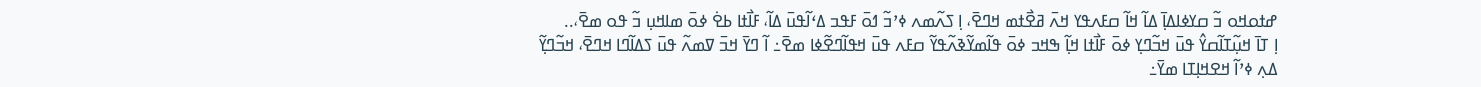ߝߙߋߞߋ ߏ߬ ߛߌߦߊߡߊ߲߫ ߡߊ߬ ߞߊ߬ ߛߓߍߟߌ ߞߍ߫ ߥߐ߯ߙߘ ߞߣߐ߫، ߊ߲ ߖߍ߬ߘߍ ߦߴߏ߬ ߗߋ߫ ߓߟߏ ߡߵߊ߬ߟߎ߫ ߡߊ߬، ߓߊ߯ߙߊ ߕߐ߭ ߦߋ߫ ߘߊߞߎ߲ ߏ߬ ߟߋ ߘߐ߫،..
ߊ߲ ߠߊ߫ ߞߎ߲߬ߠߊ߬ߛߌ߮ ߟߎ߫ ߞߏ߬ߣߌ߲ ߦߋ߫ ߓߊ߯ߙߊ ߞߊ߲߬ ߒߞߏ ߦߋ߫ ߟߊ߬ߘߌ߬ߢߍ߬ߟߌ߬ ߛߓߍ ߟߎ߫ ߞߟߊ߬ߣߐ߬ߦߊ ߘߐ߫߸ ߊ߬ ߣߌ߫ ߞߏ߫ ߜߘߍ߬ ߟߎ߫ ߖߡߊ߬ߣߊ ߞߣߐ߫، ߞߏ߬ߣߌ߲߬ ߡߍ߲ ߦߴߊ߬ ߞߐߞߊ߲ߠߊ ߘߌ߫߸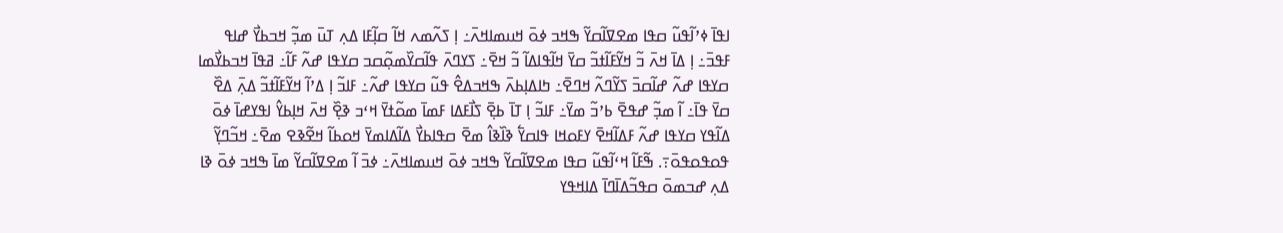ߊߟߊ߫ ߦߴߊ߬ߟߎ߬ ߛߟߊ ߘߐߜߊ߬ߛߌ߬ ߒߞߏ ߦߋ߫ ߞߎߘߊߞߍ߫߸ ߊ߲ ߖߍ߬ߘߍ ߞߊ߬ ߛߊ߲߬ߓߊ ߡߍ߲ ߠߎ߫ ߘߏ߲߬ ߞߏߕߌ߯ ߝߊߟ ߓߟߏ߫߸ ߊ߲ ߡߊ߫ ߞߍ߫ ߏ߬ ߞߌ߬ߓߊ߬ߙߏ߬ ߛߌ߫ ߞߊ߬ߟߊߡߊ߬ ߏ߬ ߞߐ߫߸ ߖߌߣߍ߫ ߟߊ߬ߛߌ߰ߘߋ߲߬ߛߏ ߛߌߟߊ ߝߍ߬ ߓߊ߬߸ ߥߟߊ߫ ߞߏߕߌ߯ߘߊ ߛߌߟߊ ߝߍ߬ ߝߊ߬ߛߏ߫ ߖߌ߬ߣߍ߬ ߞߣߐ߫߸ ߤߊߡߊ߲ߕߍ߫ ߒߞߏߡߐ߮ ߟߎ߬ ߛߌߟߊ ߝߍ߬߸ ߓߊߏ߬ ߊ߲ ߡߴߊ߬ ߞߌ߬ߓߊ߬ߙߏ߬ ߡߍ߲߫ ߡߐ߰ ߛߌ߫ ߟߊ߫߸ ߊ߬ ߘߏ߲߬ ߝߟߐ߫ ߕߴߏ߬ ߘߌ߫߸ ߓߊߏ߬ ߊ߲ ߠߊ߫ ߕߐ߲߫ ߖߊ߯ߓߡߊ ߓߘߊ߫ ߘߋ߬ߙߌ߫ ߞߵߏ ߢߐ߲߰ ߞߍ߫ ߞߊ߲ߕߌ߮ ߊߟߌߝߊ߫ ߦߋ߫ ߡߊ߬ߟߌ ߛߌߟߊ ߝߍ߬ ߓߡߊ߬ߞߐ߫ ߌߓߋߞߊ ߟߊߛߌ߱ ߢߊ߰ߢߊ߮ ߘߐ߫ ߛߟߊߕߌ߯ ߡߊ߬ߡߊߘߌ߫ ߞߋߕߊ߬ ߞߐ߬ߢߐ ߘߐ߫߸ ߞߏ߬ߣߌ߲߬ ߟߋߟߋߟߋ߫߹. ߒ߬ߓߊ߬ ߞߵߊ߬ߟߎ߬ ߛߟߊ ߘߐߜߊ߬ߛߌ߬ ߒߞߏ ߦߋ߫ ߞߎߘߊߞߍ߫߸ ߦߏ߫ ߊ߬ ߘߐߜߊ߬ߛߌ߬ ߘߊ߫ ߒߞߏ ߦߋ߫ ߢߊ ߡߍ߲ ߝߏߘߋ߫ ߛߟߏ߬ߡߊ߫ߣߊ߫ ߡߊߞߟߌ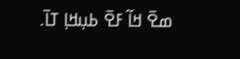ߘߐ߫ ߞߊ߬ ߓߐ߫ ߕߎ߲ߞߊ߲ ߠߊ߫.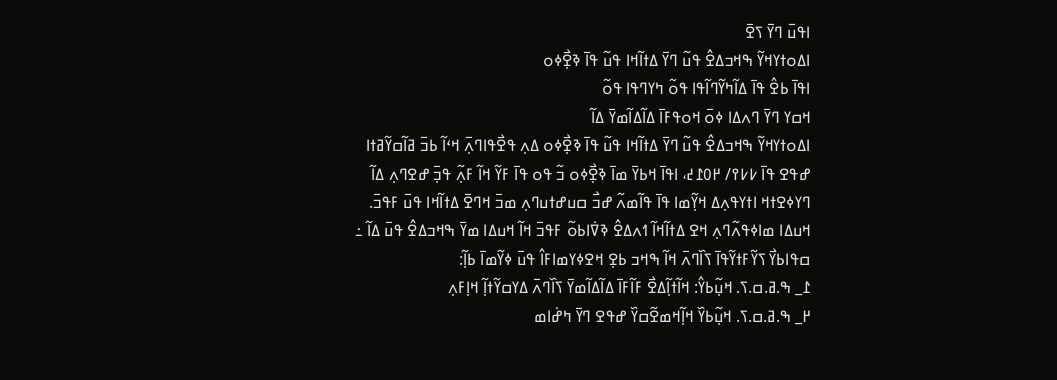ߊߟߎ߫ ߣߌ߫ ߖߐ߫
ߊߡߋߙߌߞߌ߬ ߒߞߏߡߐ߮ ߟߎ߬ ߣߌ߫ ߡߙߊ߬ߞߊ ߟߎ߬ ߟߊ߫ ߢߐ߲߯ߦߋ
ߊߟߊ߫ ߕߐ߮ ߟߊ߫ ߡߊ߬ߤߌ߬ߣߊ߬ߟߊ ߟߋ߬ ߤߌߣߟߊ ߟߋ߬
ߞߛߌ ߣߌ߫ ߣߍߡߊ ߦߋ߫ ߞߋߟߓߊ߫ ߡߊ߬ߡߊ߬ߘߌ߫ ߡߊ߬
ߊߡߋߙߌߞߌ߬ ߒߞߏߡߐ߮ ߟߎ߬ ߣߌ߫ ߡߙߊ߬ߞߊ ߟߎ߬ ߟߊ߫ ߢߐ߲߯ߦߋ ߡߍ߲ ߟߐ߯ߟߊߣߍ߲߫ ߞߵߊ߬ ߕߏ߫ ߥߊ߬ߛߌ߬ߥߙߊ ߝߟߐ ߟߊ߫ ߇߇߉/ ߂߀߁߄، ߊߟߊ߫ ߞߕߌ߫ ߘߊ߫ ߢߐ߲߯ߦߋ ߏ߬ ߟߋ ߟߊ߫ ߓߌ߬ ߞߊ߬ ߓߍ߲߬ ߟߏ߲߫ ߝߐߣߍ߲ ߡߊ߬ ߣߌߦߐߙߞ ߊߙߌߟߍ߲ߡ ߞߌ߲߬ߘߊ ߟߊ߫ ߟߊ߬ߘߍ߬ ߝߏ߯ ߛߎߝߙߎߣߍ߲ ߘߏ߫ ߞߣߐ߫ ߡߙߊ߬ߞߊ ߟߎ߫ ߓߟߏ߫.
ߞߎߡߊ ߘߊߦߟߍ߬ߣߍ߲ ߞߐ ߡߙߊ߬ߞߊ߬ ߗߍߡߐ߮ ߢߜ߭ߊߕߋ߬ ߓߟߏ߫ ߞߊ߬ ߞߎߡߊ ߘߌ߫ ߒߞߏߡߐ߮ ߟߎ߫ ߡߊ߬ ߸ ߛߟߊߕߌ߯ ߖߌ߬ߓߙߌ߬ߟߊ߫ ߖߊ߰ߣߍ߫ ߞߊ߬ ߒߞߏ ߕߐ߲ ߞߐߦߌߘߊߓߊ߮ ߟߎ߫ ߦߌ߬ߘߊ߫ ߕߊ߲߬:
߁_ ߒ.ߥ.ߛ.ߖ. ߞߎ߲߬ߕߌ߮: ߞߊ߬ߙߊ߲߬ߡߐ߯ ߓߊ߬ߓߊ߫ ߡߊ߬ߡߊ߬ߘߌ߫ ߖߊ߰ߣߍ߫ ߡߌߛߌ߬ߙߊ߲߬ ߞߊ߲ߓߍ߲
߂_ ߒ.ߥ.ߛ.ߖ. ߞߎ߲߬ߕߌ߰ ߞߊ߲߬ߞߘߐ߬ߛߌ߰ ߝߟߐ ߣߌ߫ ߤߝ߭ߊߘ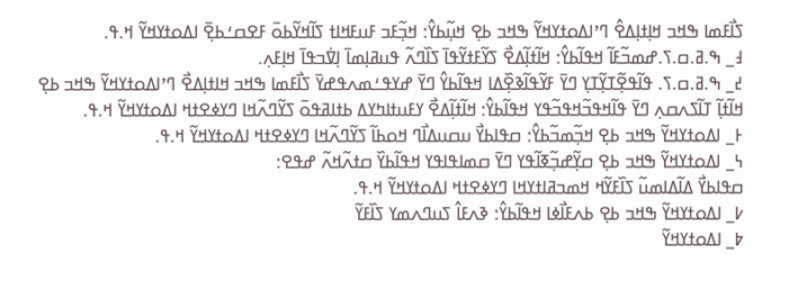ߖߊ߯ߓߘߊ ߒߞߏ ߞߊ߲ߙߊ߲ߡߐ߮ ߣߴߊߡߋߙߌߞߌ߬ ߒߞߏ ߕߐ߲ ߞߎ߲߬ߕߌ߮: ߞߏ߲߬ߓߏ ߓߎߓߞߊߙ ߖߊ߬ߞߌ߬ߕߋ߫ ߓߐߛߑߕߐ߲߫ ߊߡߋߙߌߞߌ߬ ߞ.ߟ.
߃_ ߒ.ߥ.ߛ.ߖ.ߝߘߏ߬ߓߊ߬ ߞߟߊ߬ߕߌ߮: ߞߊ߬ߙߊ߲߬ߡߐ߯ ߖߌ߬ߓߙߌ߬ߟߊ߫ ߖߊ߰ߣߍ߬ ߟߎߥߊ߲ߘߊ߫ ߊ߲ߜ߭ߏߟߊ߫ ߞߊ߲ߓߍ߲.
߄_ ߒ.ߥ.ߛ.ߖ. ߟߊ߬ߟߐ߲߬ߠߌ߲߬ߠߌ߲ ߣߌ߫ ߓߌ߬ߟߊ߬ߢߐ߲߰ߡߊ ߞߟߊ߬ߕߌ߮ ߣߌ߫ ߝߌߟߑߘߍߟߝߌ߫ ߖߊ߯ߓߘߊ ߒߞߏ ߞߊߙߊ߲ߡߐ߯ ߣߴߊߡߋߙߌߞߌ߬ ߒߞߏ ߕߐ߲ ߞߊ߬ߙߊ߲߬ ߠߊ߬ߖߍߛߍ߲ ߣߌ߫ ߟߊ߬ߞߟߏ߬ߞߟߏ߬ߟߌ ߞߟߊ߬ߕߌ߮: ߞߊ߬ߙߊ߲߬ߡߐ߯ ߌߓߎߙߊߤߌߡ ߕߙߊߥߟߋ߫ ߖߌ߬ߣߍ߬ߞߊ ߣߌߦߐߙߞ ߊߡߋߙߌߞߌ߬ ߞ.ߟ.
߅_ ߊߡߋߙߌߞߌ߬ ߒߞߏ ߕߐ߲ ߞߏ߲߬ߘߏ߬ߕߌ߮: ߛߟߊߕߌ߯ ߎߛߎߡߊ߯ߣ ߞߋߕߊ߬ ߖߌ߬ߣߍ߬ߞߊ ߣߌߦߐߙߞ ߊߡߋߙߌߞߌ߬ ߞ.ߟ.
߆_ ߊߡߋߙߌߞߌ߬ ߒߞߏ ߕߐ߲ ߛߌ߲߬ߝߏ߲߬ߧߊ߬ߟߌ ߣߌ߫ ߛߘߊߟߊߟߌ ߞߟߊ߬ߕߌ߰ ߛߙߍ߬ߞߍ߬ ߝߟߐ:
ߛߟߊߕߌ߯ ߡߊ߬ߡߊߘߎ߬ ߖߊ߰ߓߌ߬ߞ ߞߘߏߥߊߙߌߞߊ ߣߌߦߐߙߞ ߊߡߋߙߌߞߌ߬ ߞ.ߟ.
߇_ ߊߡߋߙߌߞߌ߬ ߒߞߏ ߕߐ߲ ߕߍߓߊ߯ߦߊ ߞߟߊ߬ߕߌ߮: ߢߍߓߊ߮ ߖߎߣߍߘߌ ߖߊ߰ߓߌ߬
߈_ ߊߡߋߙߌߞߌ߬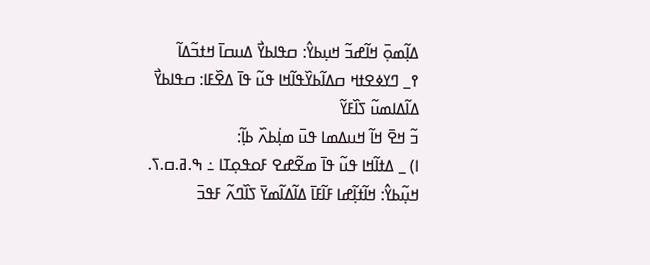ߡߊ߲߬ߘߋ߲߫ ߞߊ߬ߝߏ߬ ߞߎ߲ߕߌ߮: ߛߟߊߕߌ߯ ߡߎߛߊ߫ ߞߙߏ߬ߡߊ߬
߉_ ߣߌߦߐߙߞ ߛߡߊ߬ߕߌ߰ߟߊ߬ߞߊ ߟߎ߬ ߟߊ߫ ߡߐ߰ߓߊ: ߛߟߊߕߌ߯ ߡߊ߬ߡߊߘߎ߬ ߖߊ߰ߓߌ߬
ߏ߬ ߞߐ߫ ߞߊ߬ ߞߎߡߘߊ ߟߎ߫ ߘߊ߲߭ߕߍ߰ ߕߊ߲߬:
ߊ) _ ߡߙߊ߬ߞߊ ߟߎ߬ ߟߊ߫ ߘߐ߬ߝߐ ߓߋߟߋ߲ߠߊ ߸ ߒ.ߥ.ߛ.ߖ. ߞߎ߲߬ߕߌ߮: ߞߊ߬ߙߊ߲߬ߝߊ ߓߊ߬ߓߊ߫ ߡߊ߬ߡߊ߬ߘߌ߫ ߖߊ߰ߣߍ߬ ߓߟߏ߫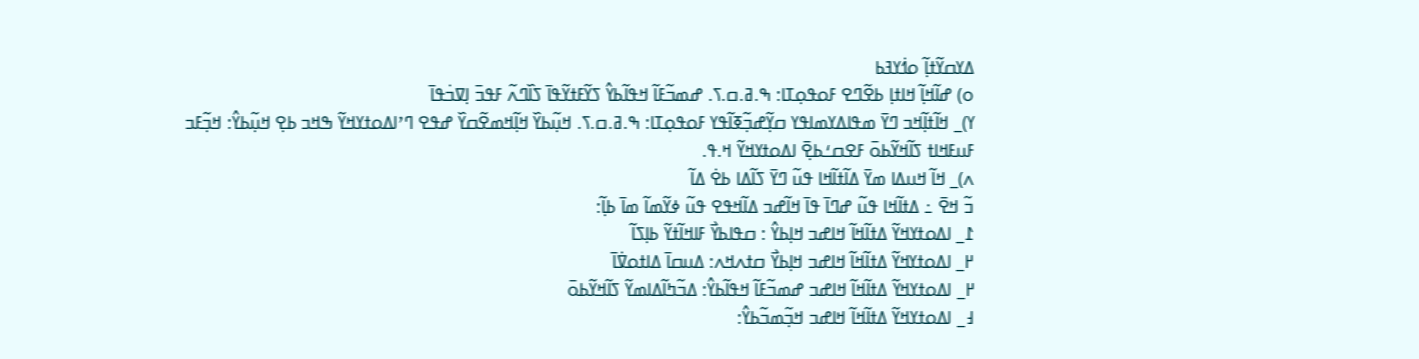ߡߌߛߌ߬ߙߊ߲߬ ߋߗ߭ߌߔߕ
ߋ) ߝߊ߬ߞߊ߲߬ ߞߊߙߊ߲ ߕߐ߬ߣߐ ߓߋߟߋ߲ߠߊ: ߒ.ߥ.ߛ.ߖ. ߝߘߏ߬ߓߊ߬ ߞߟߊ߬ߕߌ߮ ߖߌ߬ߓߙߌ߬ߟߊ߫ ߖߊ߰ߣߍ߬ ߓߟߏ߫ ߊ߲ߜߏ߭ߟߊ߫
ߌ)_ ߞߊ߬ߙߊ߲߬ߞߏ ߣߌ߫ ߘߟߊߡߌߘߊߟߌ ߛߌ߲߬ߝߏ߲߬ߧߊ߬ߟߌ ߓߋߟߋ߲ߠߊ: ߒ.ߥ.ߛ.ߖ. ߞߎ߲߬ߕߌ߰ ߞߊ߲߬ߞߘߐ߬ߛߌ߰ ߝߟߐ ߣߴߊߡߋߙߌߞߌ߬ ߒߞߏ ߕߐ߲ ߞߎ߲߬ߕߌ߮: ߞߏ߲߬ߓߏ ߓߎߓߞߊߙ ߖߊ߬ߞߌ߬ߕߋ߫ ߓߐߛߑߕߐ߲߫ ߊߡߋߙߌߞߌ߬ ߞ.ߟ.
ߍ)_ ߞߊ߬ ߞߎߡߊ ߘߌ߫ ߡߊ߬ߙߊ߬ߞߊ ߟߎ߬ ߣߌ߫ ߖߊ߬ߡߊ ߕߐ߭ ߡߊ߬
ߏ߬ ߞߐ߫ ߸ ߡߙߊ߬ߞߊ ߟߎ߬ ߝߣߊ߫ ߟߊ߫ ߞߊ߬ߝߏ ߡߊ߬ߞߟߐ ߟߎ߬ ߦߌ߬ߘߊ߬ ߘߊ߫ ߕߊ߲߬:
߁_ ߊߡߋߙߌߞߌ߬ ߡߙߊ߬ߞߊ߬ ߞߊߝߏ ߞߊ߲ߕߌ߮ : ߛߟߊߕߌ߯ ߓߊߞߊ߬ߙߌ߬ ߕߊ߲ߖߊ߬
߂_ ߊߡߋߙߌߞߌ߬ ߡߙߊ߬ߞߊ߬ ߞߊߝߏ ߞߊ߲ߕߌ߯ ߛߙߍߞߍ: ߡߎߛߊ߫ ߡߊߙߋߜ߭ߊ߫
߂_ ߊߡߋߙߌߞߌ߬ ߡߙߊ߬ߞߊ߬ ߞߊߝߏ ߝߘߏ߬ߓߊ߬ ߞߟߊ߬ߕߌ߮: ߡߏ߬ߤߊ߬ߡߊߘߌ߬ ߖߊ߬ߞߌ߬ߕߋ߫
߃_ ߊߡߋߙߌߞߌ߬ ߡߙߊ߬ߞߊ߬ ߞߊߝߏ ߞߏ߲߬ߘߏ߬ߕߌ߮: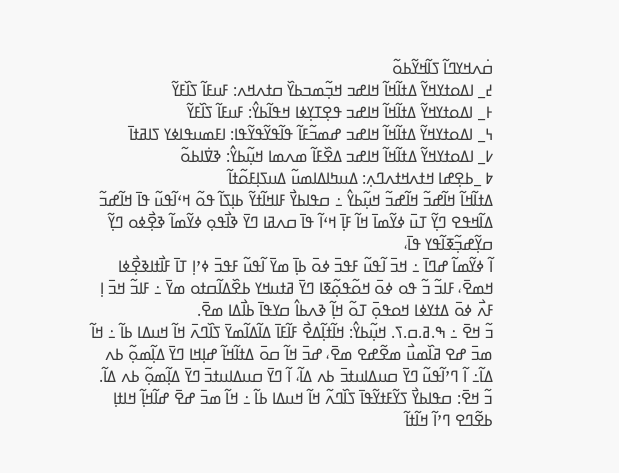ߛ߭ߍߞߌߣߊ߬ ߖߊ߬ߞߌ߬ߕߋ߬
߄_ ߊߡߋߙߌߞߌ߬ ߡߙߊ߬ߞߊ߬ ߞߊߝߏ ߞߏ߲߬ߘߏߕߌ߰ ߛߙߍߞߍ: ߓߎߓߊ߬ ߖߊ߰ߓߌ߬
߅_ ߊߡߋߙߌߞߌ߬ ߡߙߊ߬ߞߊ߬ ߞߊߝߏ ߟߐ߲ߠߌ߲ߦߊ ߞߟߊ߬ߕߌ߮: ߓߎߓߊ߬ ߖߊ߰ߓߌ߬
߆_ ߊߡߋߙߌߞߌ߬ ߡߙߊ߬ߞߊ߬ ߞߊߝߏ ߝߘߏ߬ߓߊ߬ ߟߊ߬ߟߌ߬ߟߌ߬ߟߊ: ߊߓߘߎߟߊߦߌ ߖߊߥߙߊ߫
߇_ ߊߡߋߙߌߞߌ߬ ߡߙߊ߬ߞߊ߬ ߞߊߝߏ ߡߐ߰ߓߊ߬ ߘߍߘߊ ߞߎ߲߬ߕߌ߮: ߢߜ߭ߊߕߋ߬
߈ _ߕߐ߲ߝߊ ߞߙߍߞߙߍߣߍ߲: ߡߎߤߊߡߊߘߎ߬ ߡߎߖߊ߲ߓߋ߬ߙߊ߬
ߡߙߊ߬ߞߊ߬ ߞߊ߬ߝߏ߬ ߞߊ߬ߝߏ߬ ߞߎ߲߬ߕߌ߮ ߸ ߛߟߊߕߌ߯ ߓߊߞߊ߬ߙߌ߬ ߕߊ߲ߖߊ߬ ߟߋ߬ ߞߵߊ߬ߟߎ߬ ߟߊ߫ ߞߊ߬ߝߏ߬ ߡߊ߬ߞߟߐ ߣߌ߲߬ ߠߎ߫ ߦߌ߬ߘߊ߫ ߞߊ߬ ߓߊ߲߫ ߞߵߊ߬ ߟߊ߫ ߛߍߥߊ ߣߌ߫ ߢߊ߯ߟߋ߲ ߦߌ߬ߘߊ߬ ߢߐ߲߯ߦߋ ߣߌ߲߬ ߛߌ߲߬ߝߏ߲߬ߧߊ߬ߟߌ ߟߊ߫،
ߊ߬ ߦߌ߬ߘߊ߬ ߝߣߊ߫ ߸ ߞߏ߫ ߊ߬ߟߎ߬ ߓߟߏ߫ ߦߋ߫ ߕߊ߲߫ ߘߌ߫ ߊ߬ߟߎ߬ ߓߟߏ߫ ߦߴߊ߲ ߠߊ߫ ߓߊ߯ߙߊߢߐ߲߯ߦߊ ߞߘߐ߫، ߓߊߏ߬ ߏ߬ ߟߋ ߦߋ߫ ߞߋ߬ߟߋ߲߬ߧߊ ߣߌ߫ ߥߙߎߞߌ ߕߐ߰ߡߊ߬ߛߙߋ ߘߌ߫ ߸ ߓߊߏ߬ ߞߏ߫ ߊ߲ ߓߍ߯ ߦߋ߫ ߡߙߌߦߊ ߞߋߟߋ߲߫ ߠߋ߬ ߞߊ߲߬ ߢߍߕߊ߮ ߛߌߟߊ߫ ߕߊ߯ߡߊ ߘߐ߫.
ߏ߬ ߞߐ߫ ߸ ߒ.ߥ.ߛ.ߖ. ߞߎ߲߬ߕߌ߮: ߞߊ߬ߙߊ߲߬ߡߐ߯ ߓߊ߬ߓߊ߫ ߡߊ߬ߡߊ߬ߘߌ߫ ߖߊ߰ߣߍ߫ ߞߊ߬ ߞߎߡߊ ߕߊ߬ ߸ ߞߊ߬ ߘߏ߫ ߝߐ ߥߊ߰ߘߎ߯ ߘߐ߬ߝߐ ߘߐ߫، ߝߏ߫ ߞߊ߬ ߛߋ߫ ߡߙߊ߬ߞߊ߬ ߝߊ߲ߞߊ ߣߌ߫ ߡߊ߲߬ߘߋ߲߬ ߕߍ ߡߊ߬߸ ߊ߬ ߣߴߊ߬ߟߎ߬ ߣߌ߫ ߛߎߡߊߎߙߏ߫ ߕߍ ߡߊ߬، ߊ߬ ߣߌ߫ ߛߎߡߊߎߙߏ߫ ߣߌ߫ ߡߊ߲߬ߘߋ߲߬ ߕߍ ߡߊ߬.
ߏ߬ ߞߐ߫: ߛߟߊߕߌ߯ ߖߌ߬ߓߙߌ߬ߟߊ߫ ߖߊ߰ߣߍ߬ ߞߊ߬ ߞߎߡߊ ߕߊ߬ ߸ ߞߊ߬ ߘߏ߫ ߝߐ߫ ߝߊ߬ߞߊ߲߬ ߞߊߙߊ߲ ߕߐ߬ߣߐ ߣߴߊ߬ ߞߊ߬ߙߊ߬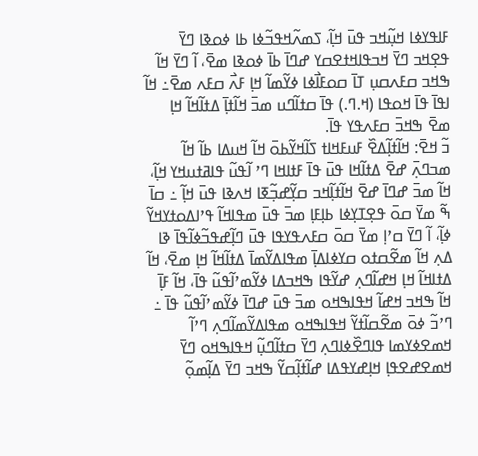ߓߊߟߌߦߊ ߞߎ߲߬ߞߏ ߟߎ߫ ߞߊ߲߬، ߖߘߍ߬ߞߟߏ߬ߦߊ ߕߊ ߦߋߢߊ ߣߌ߫ ߟߐ߲ߞߏ ߣߌ߫ ߞߏߟߊߞߙߐߛߌ ߝߣߊ߫ ߕߊ߫ ߦߋߢߊ ߘߐ߫، ߊ߬ ߣߌ߫ ߞߊ߬ ߒߞߏ ߛߓߍߛߎ߲ ߠߊ߫ ߛߋߓߊ߯ߦߊ ߦߌ߬ߘߊ߬ ߞߊ߲ ߓߍ߯ ߛߓߍ ߘߐ߫߸ ߞߊ߬ ߊߟߊ߫ ߟߊ߫ ߞߋߟߊ (ߞ.ߣ.) ߟߊ߫ ߛߙߊ߬ߣߎ ߘߏ߫ ߞߊ߬ߙߊ߲߫ ߡߙߊ߬ߞߊ߬ ߞߊ߲ ߘߐ߫ ߒߞߏ߫ ߛߓߍߟߌ ߟߊ߫.
ߏ߬ ߞߐ߫: ߞߊ߬ߙߊ߲߬ߡߐ߰ ߓߎߓߞߊߙ ߖߊ߬ߞߌ߬ߕߋ߫ ߞߊ߬ ߞߎߡߊ ߕߊ߬ ߞߊ߬ ߘߏߣߍ߲߫ ߝߐ߫ ߡߙߊ߬ߞߊ ߟߎ߫ ߟߊ߫ ߓߙߊߞߊ ߣߴ ߊ߬ߟߎ߬ ߟߊߥߙߎߞߌ ߞߊ߲߬، ߞߊ߬ ߘߏ߫ ߝߣߊ߫ ߝߐ߫ ߞߊ߬ߙߊ߲߬ߞߏ ߛߌ߲߬ߝߏ߲߬ߧߊ ߞߍߢߊ ߟߎ߫ ߞߊ߲߬ ߸ ߛߊ߫ ߒ߬ ߘߌ߫ ߛߋ߫ ߟߐ߲ߠߌ߲ߦߊ ߕߊ߲ߓߊ߲ ߘߏ߫ ߟߎ߫ ߘߟߊߞߊ߬ ߟߴߊߡߋߙߌߞߌ߬ ߦߊ߲߬، ߊ߬ ߣߌ߫ ߛߴߊ߲ ߘߌ߫ ߛߋ߫ ߛߓߍߟߌߟߊ ߟߎ߫ ߣߊ߲߬ߝߟߏ߬ߦߊ߬ߟߊ߫ ߢߊ ߡߍ߲ ߞߊ߬ ߘߐ߬ߛߙߋ ߛߌߦߊߡߊ߲߫ ߘߟߊߡߌ߬ߘߊ߫ ߡߙߊ߬ߞߊ߬ ߞߊ߲ ߘߐ߫، ߞߊ߬ ߡߙߊߞߊ߬ ߞߊ߲ ߞߝߊ߬ߣߍ߲ ߝߌ߬ߟߊ ߒߞߏߡߊ ߦߌ߬ߘߴߊ߬ߟߎ߬ ߟߊ߫، ߞߊ߬ ߓߊ߲߫ ߞߊ߬ ߒߞߏ ߞߝߊ߬ ߞߟߊߒߞߋ ߘߏ߫ ߟߎ߫ ߝߣߊ߫ ߦߌ߬ߘߴߊ߬ߟߎ߬ ߟߊ߫ ߸ ߣߴߏ߬ ߦߋ߫ ߘߐ߬ߛߊ߬ߙߌ߬ ߞߟߊߒߞߋ ߘߟߊߡߌ߬ߘߊ߬ߣߍ߲ ߣߴߊ߬ ߞߘߐߦߌߘߊ ߟߊߣߐ߰ߦߊߣߍ߲ ߣߌ߫ ߛߙߊ߬ߣߎ߲߬ ߞߟߊߒߞߋ ߣߌ߫ ߞߘߐߝߐߟߊ߲ ߞߊ߲ߝߌߟߡߊ ߝߊ߬ߙߊ߲߬ߛߌ߬ ߒߞߏ ߣߌ߫ ߡߊ߲߬ߘߋ߲߬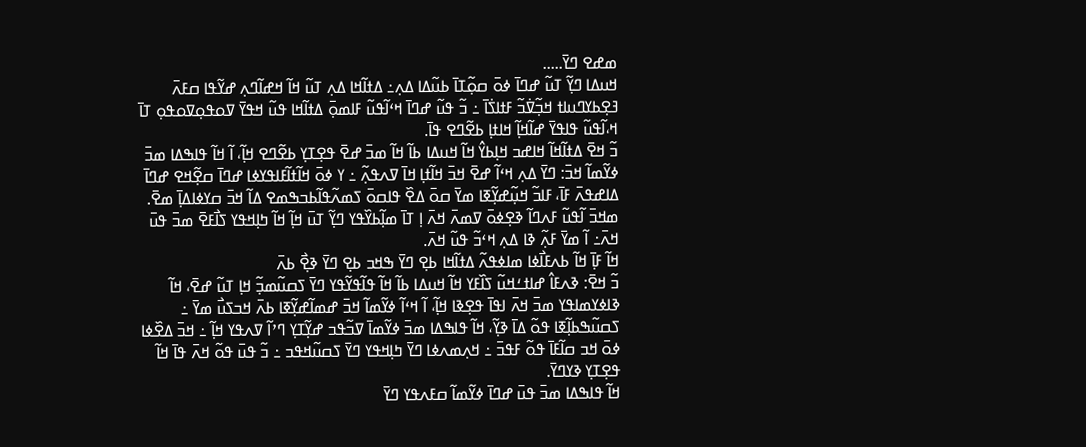ߘߝߐ ߣߌ߫.....
ߞߎߡߊ ߣߌ߲߬ ߠߎ߬ ߝߣߊ߫ ߦߋ߫ ߛߋ߲߬ߠߊ߫ ߕߎ߬ߡߊ ߡߍ߲߸ ߡߙߊ߬ߞߊ ߡߍ߲ ߠߎ߬ ߞߊ߬ ߞߝߊ߬ߣߍ߲ ߝߌ߬ߟߊ ߛߓߍ߫ ߔߐ߲ߕߌߣߎߊߙ ߞߏ߲߬ߜ߭ߏ߬ ߓߙߊߖ߭ߊ߫ ߸ ߏ߬ ߟߎ߬ ߝߣߊ߫ ߞߵߊ߬ߟߎ߬ ߓߊߘߋ߲߫ ߡߙߊ߬ߞߊ ߟߎ߬ ߞߟߌ߫ ߜߋߟߋ߲ߜߋߟߋ߲ ߠߊ߫ ߞ،ߊ߬ߟߎ߬ ߟߊߟߌ߫ ߝߊ߬ߞߊ߲߬ ߞߊߙߊ߲ ߕߐ߬ߣߐ ߟߊ߫.
ߏ߬ ߞߐ߫ ߡߙߊ߬ߞߊ߬ ߞߊߝߏ ߞߊ߲ߕߌ߮ ߞߊ߬ ߞߎߡߊ ߕߊ߬ ߞߊ߬ ߘߏ߫ ߝߐ߫ ߟߐ߲ߠߌ߲ ߕߐ߬ߣߐ ߞߊ߲߬، ߊ߬ ߞߊ߬ ߟߊߒߡߊ ߘߏ߫ ߦߌ߬ߘߊ߬ ߞߏ߫: ߣߌ߫ ߡߍ߲ ߞߵߊ߬ ߝߐ߫ ߞߏ߫ ߞߊ߬ߙߊ߲ ߞߊ߫ ߜߍߟߍ߲߬ ߸ ߌ ߦߋ߫ ߞߊ߬ߙߊ߬ߓߊߟߌߦߊ ߝߣߊ߫ ߛߐ߲߬ߞߐ ߝߣߊ߫ ߡߊߝߟߍ߫ ߓߊ߫، ߓߊߏ߬ ߞߎ߲߬ߝߌ߲߬ߧߊ ߘߌ߫ ߛߋ߫ ߡߐ߰ ߟߊߛߋ߫ ߖߘߍ߬ߟߊ߬ߕߏߒߘߐ ߡߊ߬ ߞߏ߫ ߛߌߦߊߡߊ߲߫ ߘߐ߫.
ߘߞߏ߫ ߊ߬ߟߎ߬ ߓߍߣߊ߬ ߢߐ߲ߦߋ߫ ߜߘߍ߫ ߞߍ߫ ߊ߲ ߠߊ߫ ߘߊ߲߬ߕߌ߰ߟߌ ߣߌ߲߬ ߠߎ߫ ߞߊ߲߬ ߞߊ߬ ߤߊ߲ߞߟߌ ߖߊ߯ߓߐ߫ ߘߏ߫ ߟߎ߫ ߞߍ߫߸ ߊ߬ ߘߌ߫ ߓߍ߲߬ ߢߊ ߡߍ߲ ߞߵߏ߬ ߟߎ߬ ߞߍ߫.
ߞߊ߬ ߓߊ߲߫ ߞߊ߬ ߕߍߓߊ߯ߦߊ ߘߊߦߟߍ߬ ߡߙߊ߬ߞߊ ߕߐ߲ ߣߌ߫ ߒߞߏ ߕߐ߲ ߣߌ߫ ߢߐ߲߯ ߕߍ߫
ߏ߬ ߞߐ߫: ߢߍߓߊ߮ ߝߊߙߑߞߎ߬ ߖߊ߰ߓߌ ߞߊ߬ ߞߎߡߊ ߕߊ߬ ߞߊ߬ ߟߊ߬ߟߌ߬ߟߌ ߣߌ߫ ߖߛߎ߬ߘߏ߲߬ ߞߊ߲ ߠߎ߬ ߝߐ߫، ߞߊ߬ ߢߊߦߌߘߊߟߌ ߘߏ߫ ߞߍ߫ ߊߟߊ߫ ߟߐ߲ߢߊ ߞߊ߲߬، ߊ߬ ߞߵߊ߬ ߦߌ߬ߘߊ߬ ߞߏ߫ ߝߘߊ߬ߝߌ߲߬ߧߊ ߕߍ߫ ߞߏߖߎ߯ ߘߌ߫ ߸ ߖߛߎ߬ߒߕߊ߲߬ߧߊ ߟߋ߬ ߡߊ߫ ߢߌ߲߬، ߞߊ߬ ߟߊߒߡߊ ߘߏ߫ ߦߌ߬ߘߊ߫ ߜߏ߬ߟߏ ߝߌ߲߬ߠߌ߲ ߣߴߊ߬ ߜߍߟߌ ߞߊ߲߬ ߸ ߞߏ߫ ߡߐ߰ߦߊ ߦߋ߫ ߞߏ ߛߊ߬ߓߊ߫ ߟߋ߬ ߓߟߏ߫ ߸ ߞߍ߲ߘߍߦߊ ߣߌ߫ ߤߊ߲ߞߟߌ ߣߌ߫ ߖߛߎ߬ߞߟߏ ߸ ߏ߬ ߟߎ߫ ߟߋ߬ ߞߍ߫ ߟߊ߫ ߞߊ߬ ߟߐ߲ߠߌ߲ ߢߌߣߌ߫.
ߞߊ߬ ߟߊߒߡߊ ߘߏ߫ ߟߎ߫ ߝߣߊ߫ ߦߌ߬ߘߊ߬ ߛߓߍߟߌ ߣߌ߫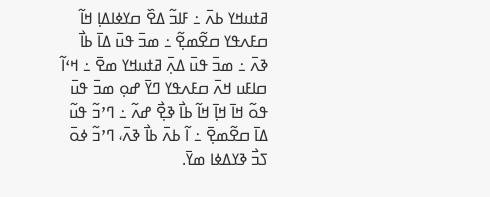ߥߙߎߞߌ ߕߍ߫ ߸ ߓߊߏ߬ ߡߐ߰ ߛߌߦߊߡߊ߲ ߞߊ߬ ߛߓߍߟߌ ߛߐ߬ߘߐ߲߬ ߸ ߘߏ߫ ߟߎ߫ ߡߊ߫ ߕߊ߯ ߢߍ߫ ߸ ߘߏ߫ ߟߎ߫ ߡߍ߲߫ ߥߙߎߞߌ ߘߐ߫ ߸ ߞߵߊ߬ ߛߊߓߎ ߞߍ߫ ߛߓߍߟߌ ߣߌ߫ ߝߋ߲ ߘߏ߫ ߟߎ߫ ߟߋ߬ ߞߊ߫ ߞߊ߲߫ ߞߊ߬ ߕߊ߯ ߢߐ߲߯ ߝߍ߬ ߸ ߣߴߏ߬ ߟߎ߬ ߡߊ߫ ߛߐ߬ߘߐ߲߫ ߸ ߊ߬ ߕߍ߫ ߕߊ߯ ߢߍ߫، ߣߴߏ߬ ߦߋ߫ ߖߏ߯ ߢߌߡߦߊ ߘߌ߫.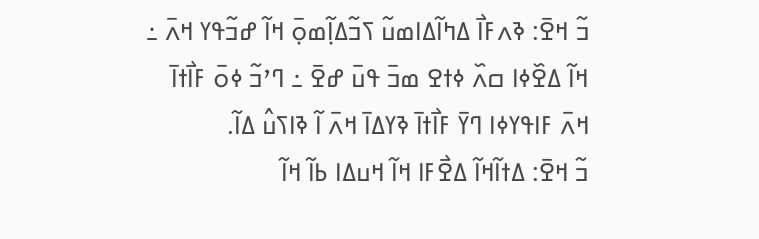ߏ߬ ߞߐ߫: ߢߍߓߊ߯ ߡߤߊ߬ߡߊߘߎ߬ ߖߏ߬ߡߊ߲߬ߘߋ߲߫ ߞߊ߬ ߝߏ߬ߟߌ ߞߍ߫ ߸ ߞߊ߬ ߡߐ߰ߦߊ ߛߍ߰ ߦߙߐ ߘߏ߫ ߟߎ߫ ߝߐ߫ ߸ ߣߴߏ߬ ߦߋ߫ ߓߊ߯ߙߊ߫ ߞߍ߫ ߓߊߟߌߦߊ ߣߌ߫ ߓߊ߯ߙߊ߫ ߢߌߡߊ߫ ߞߍ߫ ߊ߬ ߢߊߖߎ߮ ߡߊ߬.
ߏ߬ ߞߐ߫: ߡߙߊ߬ߞߊ߬ ߡߐ߯ߓߊ ߞߊ߬ ߞߎߡߊ ߕߊ߬ ߞߊ߬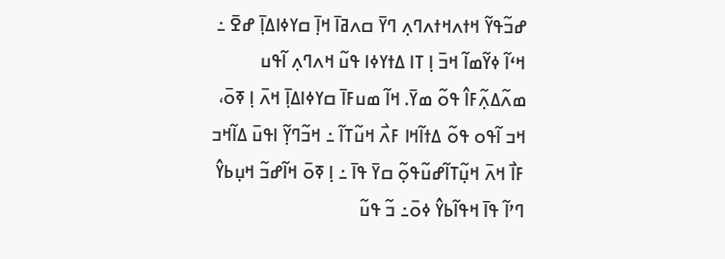ߝߏ߬ߟߌ߬ ߞߙߍߞߙߍߣߍ߲ ߣߌ߫ ߛߍߥߊ߫ ߞߊ߲߫ ߛߌߦߊߡߊ߲߫ ߝߐ߫ ߸ ߞߵߊ߬ ߦߌ߬ߘߊ߬ ߞߏ߫ ߊ߲ ߠߊ ߡߙߌߦߊ ߟߎ߬ ߞߍߣߍ߲ ߊ߬ߟߎ ߘߍ߬ߡߍ߲߬ߓߊ߮ ߟߋ߬ ߘߌ߫. ߞߊ߬ ߘߎߓߊ߫ ߛߌߦߊߡߊ߲߫ ߞߍ߫ ߊ߲ ߧߋ߫، ߞߏ ߊ߬ߟߋ ߟߋ߬ ߡߙߊ߬ߞߊ ߓߍ߯ ߞߎ߬ߠߊ߬ ߸ ߞߏ߬ߣߌ߲߬ ߊߟߎ߫ ߡߊ߬ߞߏ ߓߊ߯ ߞߍ߫ ߞߎ߲߬ߠߊ߬ߝߎ߬ߟߋ߲߬ ߛߌ߫ ߟߊ߫ ߸ ߊ߲ ߧߋ߫ ߞߊ߬ߝߏ߬ ߞߎ߲ߕߌ߮ ߣߴߊ߬ ߟߊ߫ ߞߟߊ߬ߕߌ߮ ߦߋ߫߸ ߏ߬ ߟߎ߬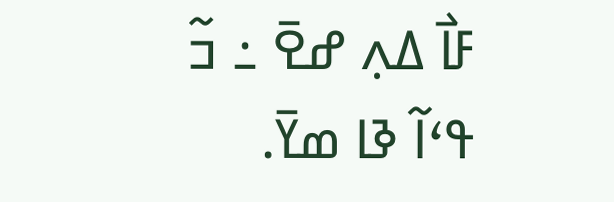ߓߊ߯ ߡߍ߲ ߝߐ߫ ߸ ߏ߬ ߟߵߊ߬ ߢߊ ߘߌ߫.